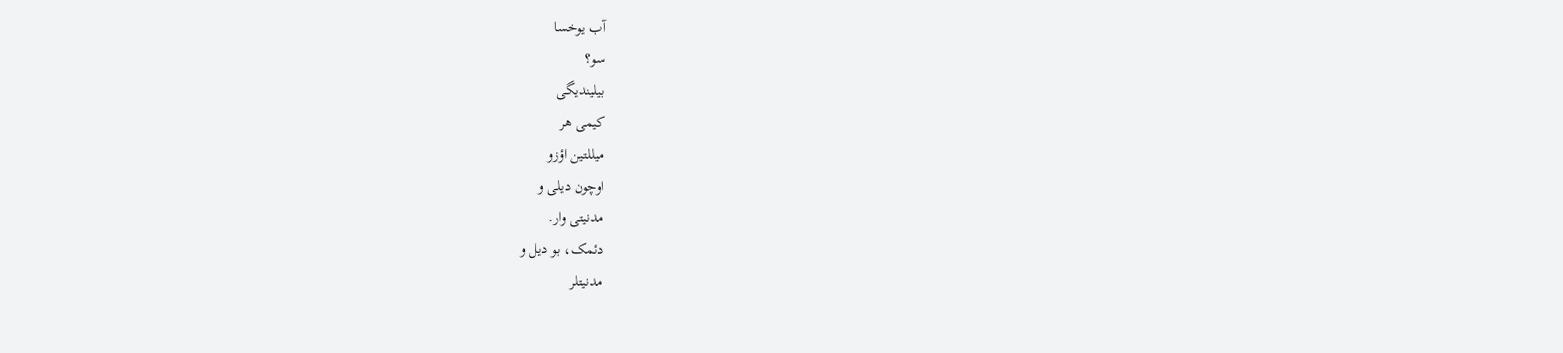آب یوخسا
سو؟
بیلیندیگی
کیمی هر
میللتین اؤزو
اوچون دیلی و
مدنیتی وار.
دئمک، بو دیل و
مدنیتلر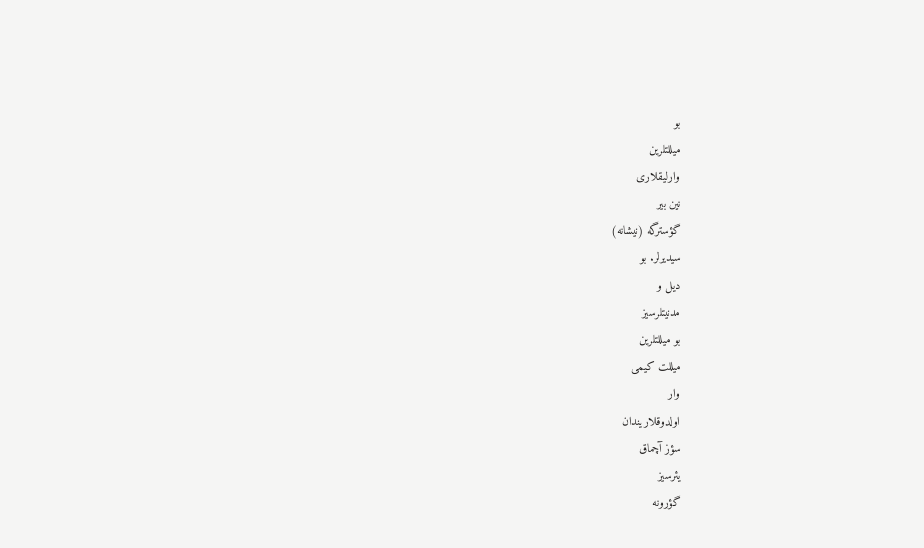بو
میللتلرین
وارلیقلاری
نین بیر
گؤسترگه (نیشانه)
سیدیرلر. بو
دیل و
مدنیتلرسیز
بو میللتلرین
میللت کیمی
وار
اولدوقلاریندان
سؤز آچماق
یئرسیز
گؤرونه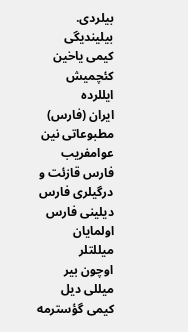بیلردی.
بیلیندیگی
کیمی یاخین
کئچمیش
ایللرده
ایران (فارس)
مطبوعاتی نین
عوامفریب
فارس قازئت و
درگیلری فارس
دیلینی فارس
اولمایان
میللتلر
اوچون بیر
میللی دیل
کیمی گؤسترمه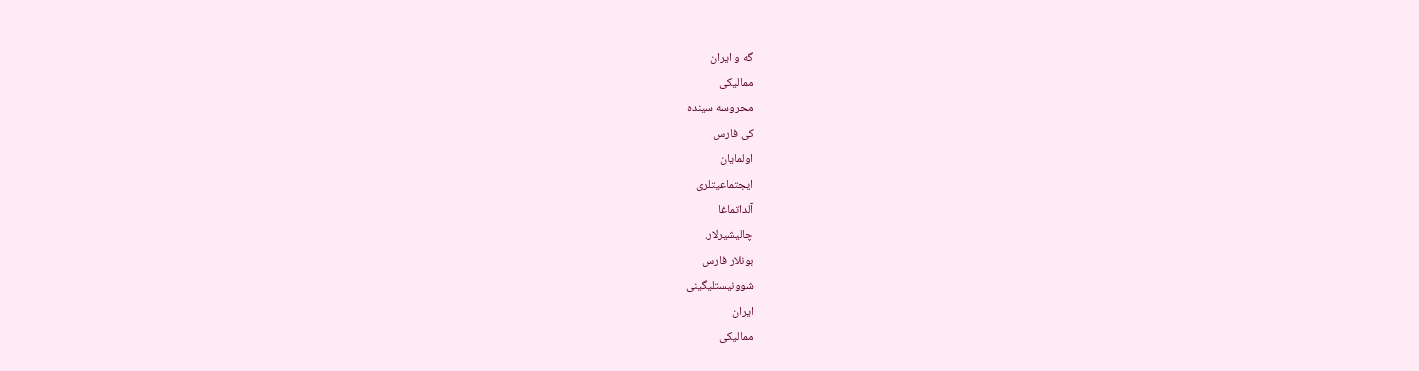گه و ایران
ممالیکی
محروسه سینده
کی فارس
اولمایان
ایجتماعیتلری
آلداتماغا
چالیشیرلار.
بونلار فارس
شوونیستلیگینی
ایران
ممالیکی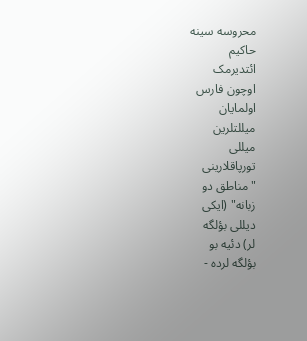محروسه سینه
حاکیم
ائتدیرمک
اوچون فارس
اولمایان
میللتلرین
میللی
تورپاقلارینی
"مناطق دو
زبانه" (ایکی
دیللی بؤلگه
لر) دئیه بو
بؤلگه لرده -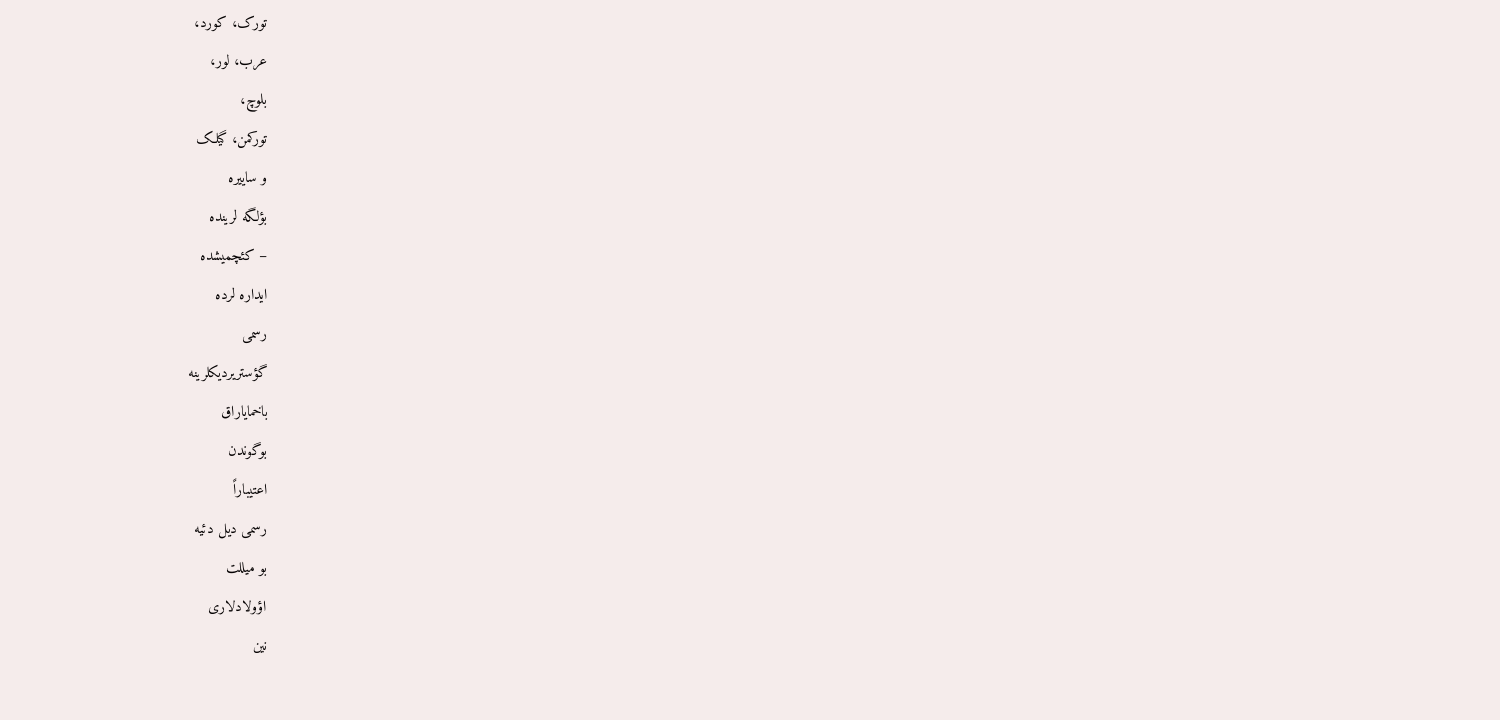تورک، کورد،
عرب، لور،
بلوچ،
تورکمن، گیلک
و ساییره
بؤلگه لرینده
– کئچمیشده
ایداره لرده
رسمی
گؤستریردیکلرینه
باخمایاراق
بوگوندن
اعتیباراً
رسمی دیل دئیه
بو میللت
اؤولادلاری
نین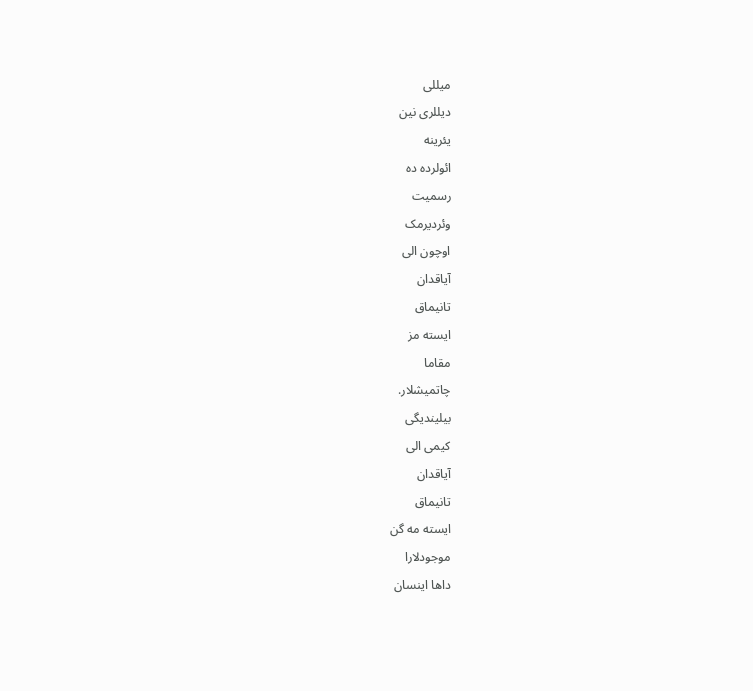میللی
دیللری نین
یئرینه
ائولرده ده
رسمیت
وئردیرمک
اوچون الی
آیاقدان
تانیماق
ایسته مز
مقاما
چاتمیشلار.
بیلیندیگی
کیمی الی
آیاقدان
تانیماق
ایسته مه گن
موجودلارا
داها اینسان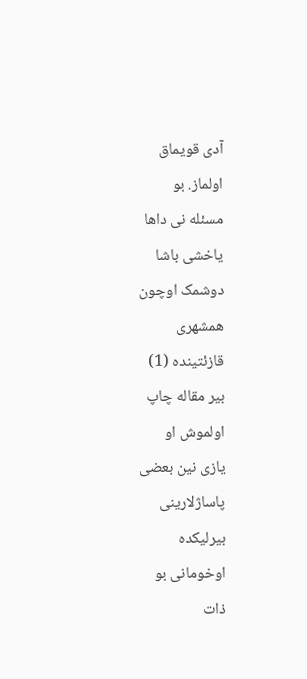آدی قویماق
اولماز. بو
مسئله نی داها
یاخشی باشا
دوشمک اوچون
همشهری
قازئتینده (1)
بیر مقاله چاپ
اولموش او
یازی نین بعضی
پاساژلارینی
بیرلیکده
اوخومانی بو
ذات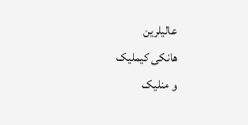عالیلرین
هانکی کیملیک
و منلیک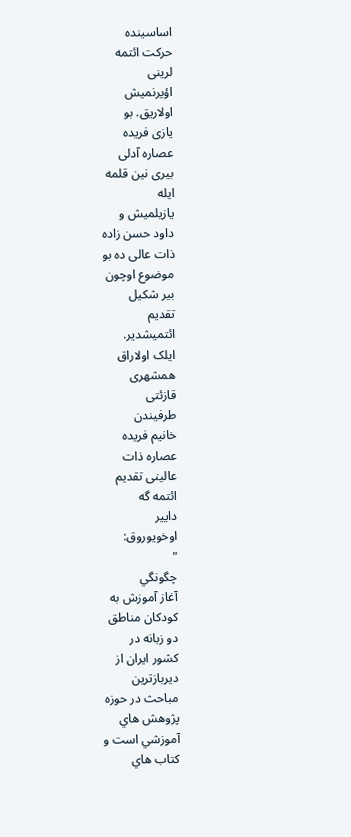اساسینده
حرکت ائتمه
لرینی
اؤیرنمیش
اولاریق. بو
یازی فریده
عصاره آدلی
بیری نین قلمه
ایله
یازیلمیش و
داود حسن زاده
ذات عالی ده بو
موضوع اوچون
بیر شکیل
تقدیم
ائتمیشدیر.
ایلک اولاراق
همشهری
قازئتی
طرفیندن
خانیم فریده
عصاره ذات
عالینی تقدیم
ائتمه گه
داییر
اوخویوروق:
"
چگونگي
آغاز آموزش به
كودكان مناطق
دو زبانه در
كشور ايران از
ديربازترين
مباحث در حوزه
پژوهش هاي
آموزشي است و
كتاب هاي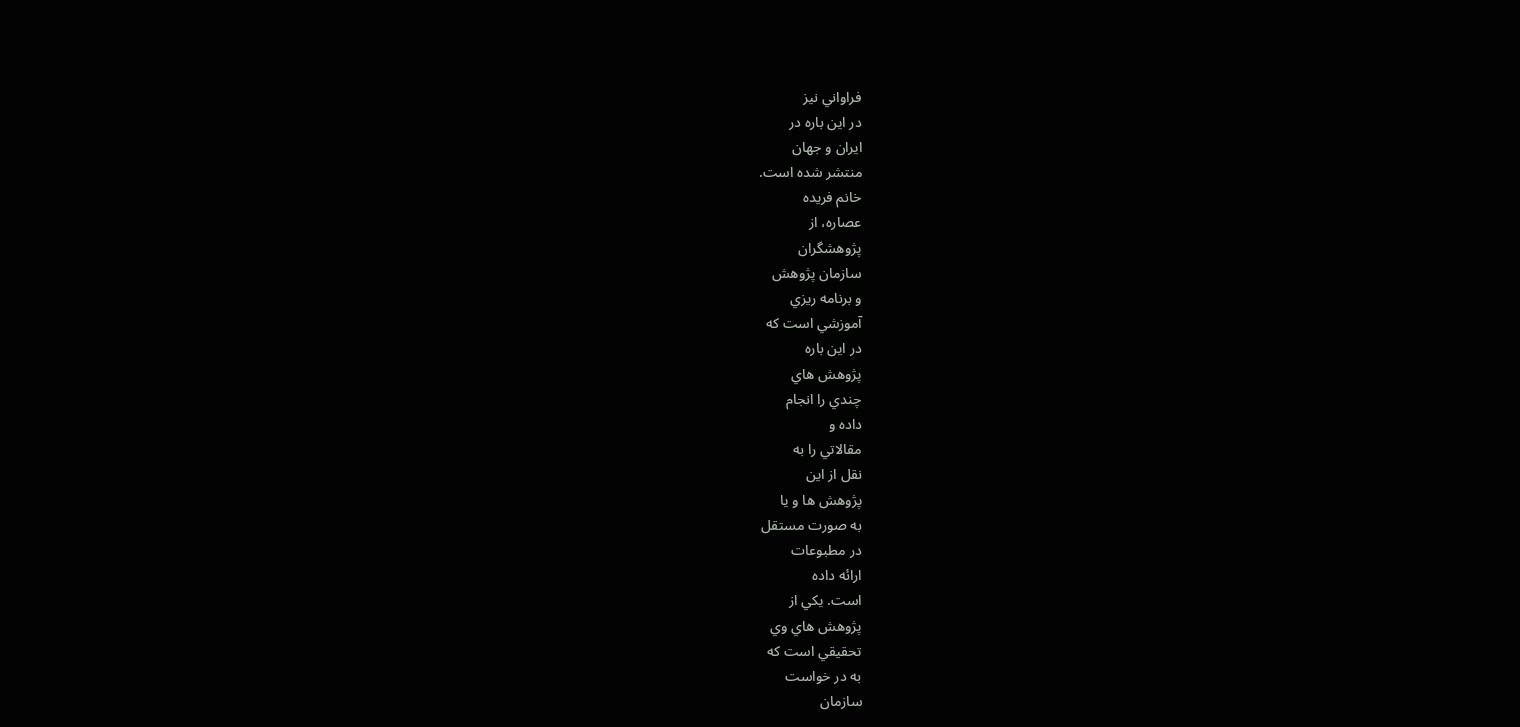فراواني نيز
در اين باره در
ايران و جهان
منتشر شده است.
خانم فريده
عصاره، از
پژوهشگران
سازمان پژوهش
و برنامه ريزي
آموزشي است كه
در اين باره
پژوهش هاي
چندي را انجام
داده و
مقالاتي را به
نقل از اين
پژوهش ها و يا
به صورت مستقل
در مطبوعات
ارائه داده
است. يكي از
پژوهش هاي وي
تحقيقي است كه
به در خواست
سازمان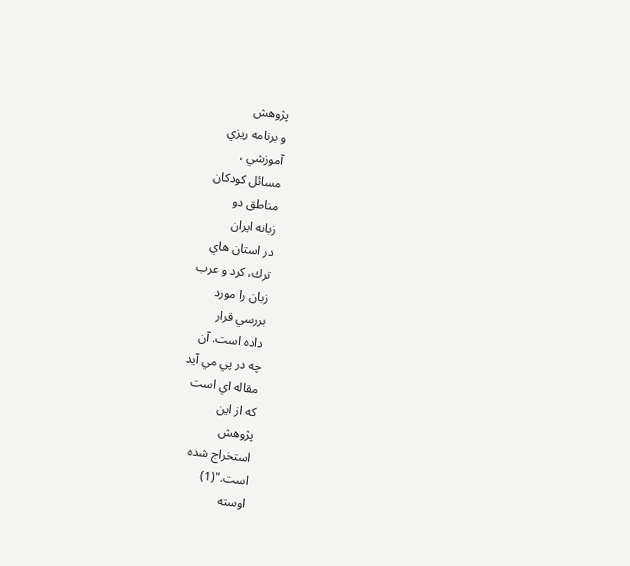پژوهش
و برنامه ريزي
آموزشي ،
مسائل كودكان
مناطق دو
زبانه ايران
در استان هاي
ترك، كرد و عرب
زبان را مورد
بررسي قرار
داده است. آن
چه در پي مي آيد
مقاله اي است
كه از اين
پژوهش
استخراج شده
است."(1)
اوسته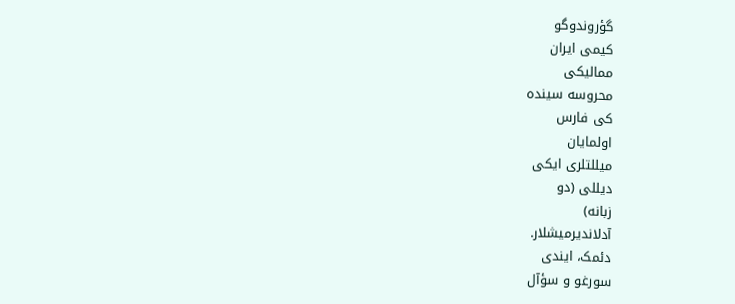گؤروندوگو
کیمی ایران
ممالیکی
محروسه سینده
کی فارس
اولمایان
میللتلری ایکی
دیللی (دو
زبانه)
آدلاندیرمیشلار.
دئمک، ایندی
سورغو و سؤآل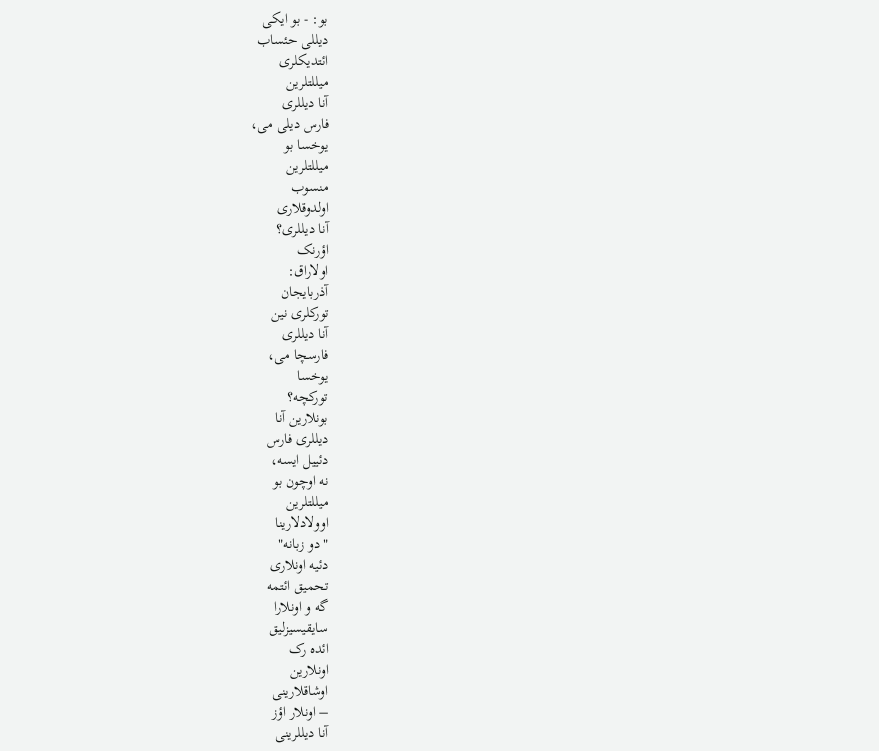بو: - بو ایکی
دیللی حئساب
ائتدیکلری
میللتلرین
آنا دیللری
فارس دیلی می،
یوخسا بو
میللتلرین
منسوب
اولدوقلاری
آنا دیللری؟
اؤرنک
اولاراق:
آذربایجان
تورکلری نین
آنا دیللری
فارسچا می،
یوخسا
تورکچه؟
بونلارین آنا
دیللری فارس
دئییل ایسه،
نه اوچون بو
میللتلرین
اوولادلارینا
"دو زبانه"
دئیه اونلاری
تحمیق ائتمه
گه و اونلارا
سایقیسیزلیق
ائده رک
اونلارین
اوشاقلارینی
– اونلار اؤز
آنا دیللرینی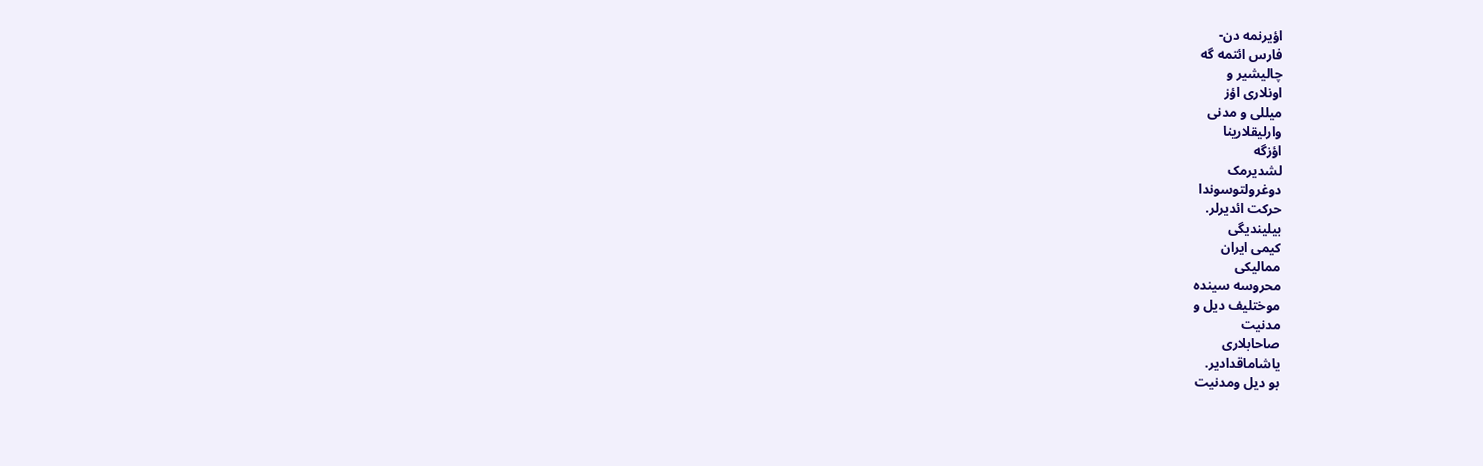اؤیرنمه دن-
فارس ائتمه گه
چالیشیر و
اونلاری اؤز
میللی و مدنی
وارلیقلارینا
اؤزگه
لشدیرمک
دوغرولتوسوندا
حرکت ائدیرلر.
بیلیندیگی
کیمی ایران
ممالیکی
محروسه سینده
موختلیف دیل و
مدنیت
صاحابلاری
یاشاماقدادیر.
بو دیل ومدنیت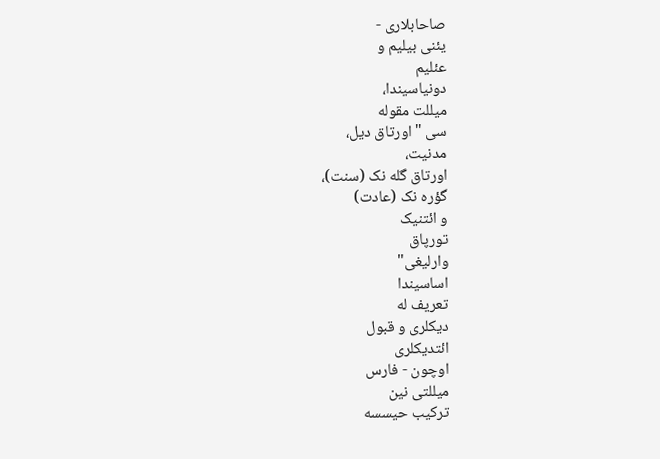صاحابلاری -
یئنی بیلیم و
عئلیم
دونیاسیندا،
میللت مقوله
سی "اورتاق دیل،
مدنیت،
اورتاق گله نک (سنت)،
گؤره نک (عادت)
و ائتنیک
تورپاق
وارلیغی"
اساسیندا
تعریف له
دیکلری و قبول
ائتدیکلری
اوچون - فارس
میللتی نین
ترکیب حیسسه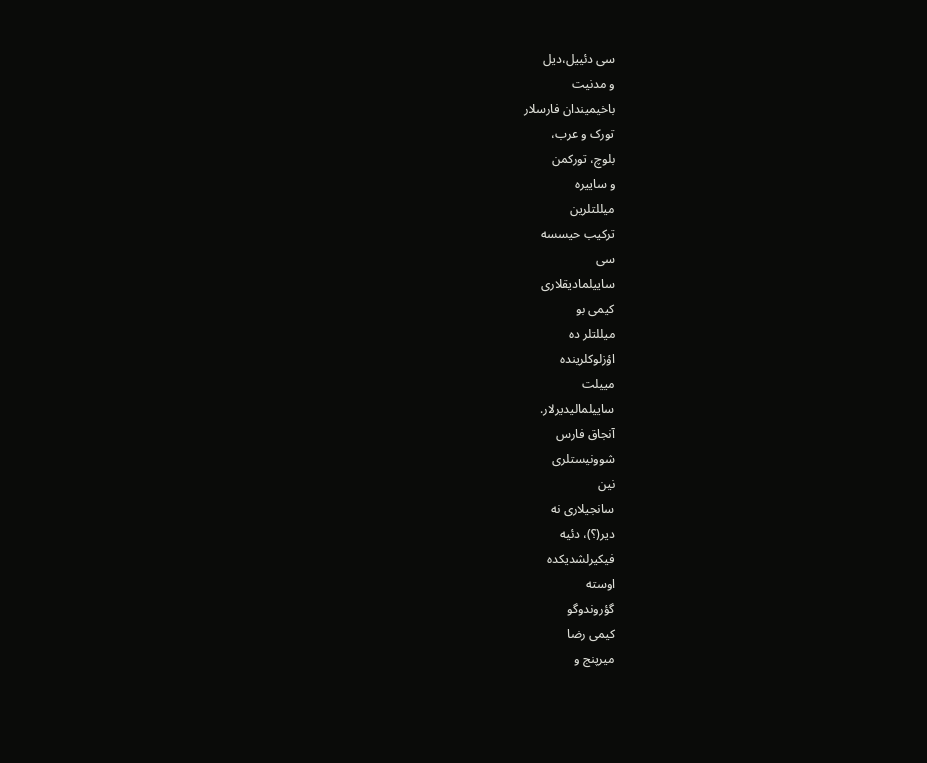سی دئییل،دیل
و مدنیت
باخیمیندان فارسلار
تورک و عرب،
بلوچ، تورکمن
و ساییره
میللتلرین
ترکیب حیسسه
سی
ساییلمادیقلاری
کیمی بو
میللتلر ده
اؤزلوکلرینده
مییلت
ساییلمالیدیرلار.
آنجاق فارس
شوونیستلری
نین
سانجیلاری نه
دیر(؟)، دئیه
فیکیرلشدیکده
اوسته
گؤروندوگو
کیمی رضا
میرپنج و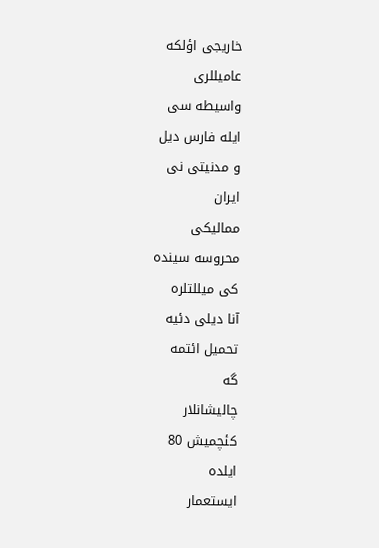خاریجی اؤلکه
عامیللری
واسیطه سی
ایله فارس دیل
و مدنیتی نی
ایران
ممالیکی
محروسه سینده
کی میللتلره
آنا دیلی دئیه
تحمیل ائتمه
گه
چالیشانلار
کئچمیش 80
ایلده
ایستعمار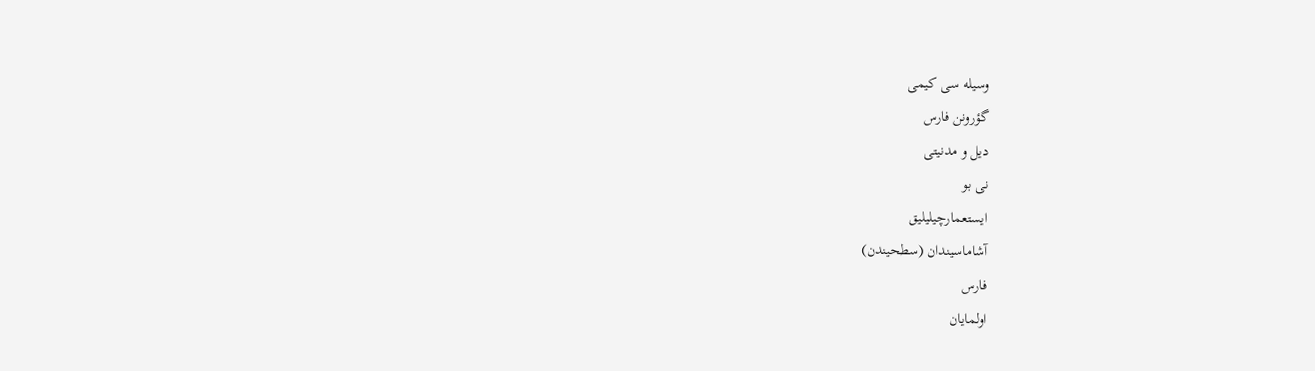وسیله سی کیمی
گؤرونن فارس
دیل و مدنیتی
نی بو
ایستعمارچیلیلیق
آشاماسیندان (سطحیندن)
فارس
اولمایان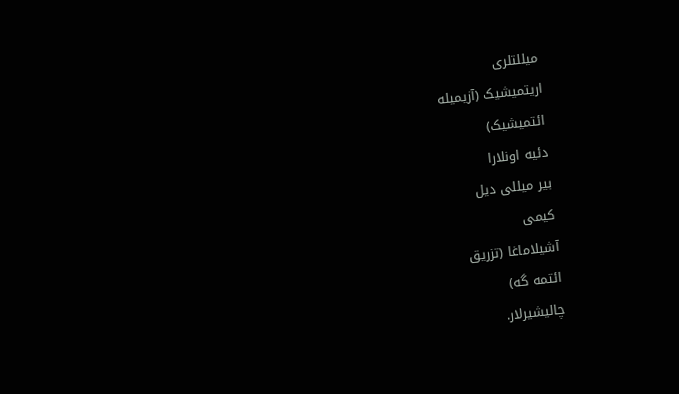میللتلری
اریتمیشیک (آزیمیله
ائتمیشیک)
دئیه اونلارا
بیر میللی دیل
کیمی
آشیلاماغا (تزریق
ائتمه گه)
چالیشیرلار.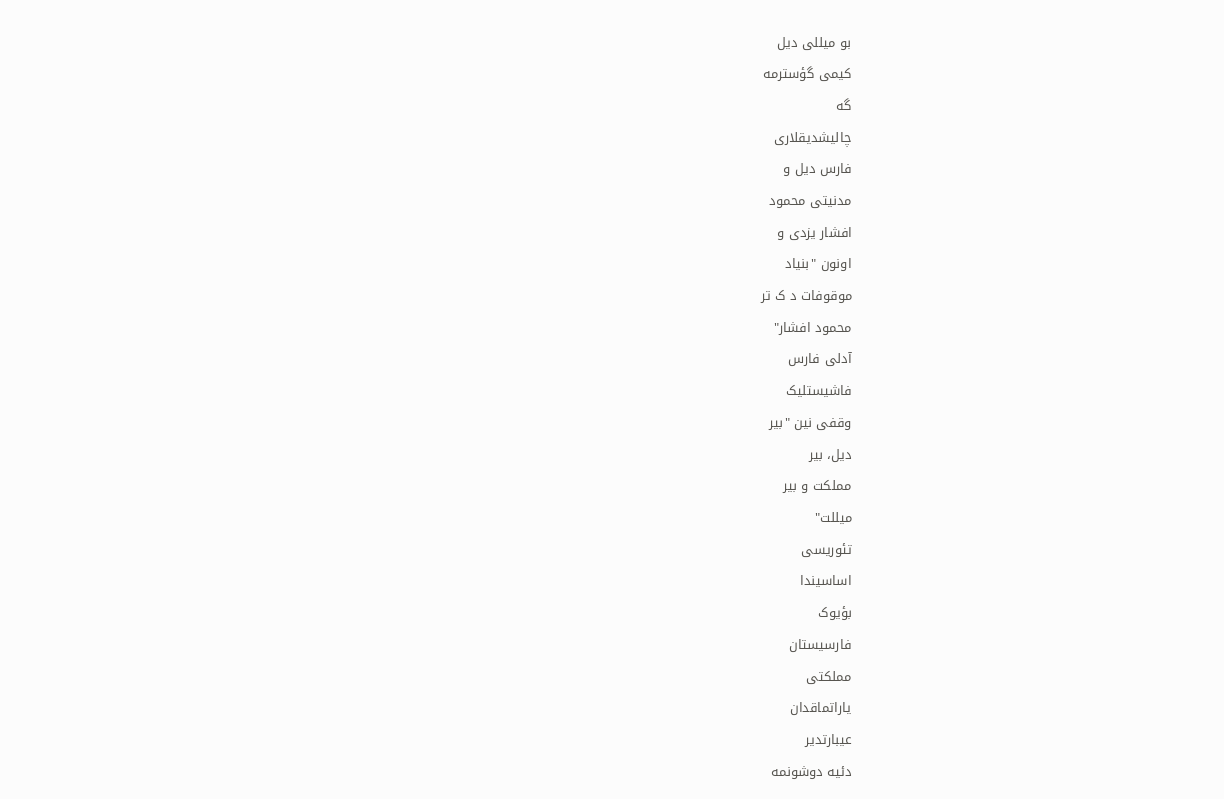بو میللی دیل
کیمی گؤسترمه
گه
چالیشدیقلاری
فارس دیل و
مدنیتی محمود
افشار یزدی و
اونون "بنیاد
موقوفات د ک تر
محمود افشار"
آدلی فارس
فاشیستلیک
وقفی نین "بیر
دیل، بیر
مملکت و بیر
میللت"
تئوریسی
اساسیندا
بؤیوک
فارسیستان
مملکتی
یاراتماقدان
عیبارتدیر
دئیه دوشونمه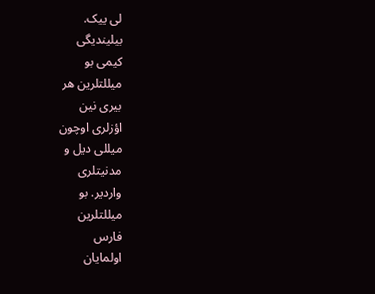لی ییک.
بیلیندیگی
کیمی بو
میللتلرین هر
بیری نین
اؤزلری اوچون
میللی دیل و
مدنیتلری
واردیر. بو
میللتلرین
فارس
اولمایان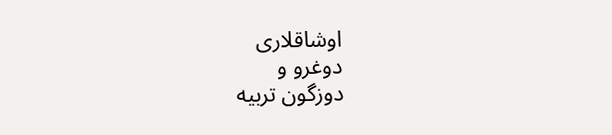اوشاقلاری
دوغرو و
دوزگون تربیه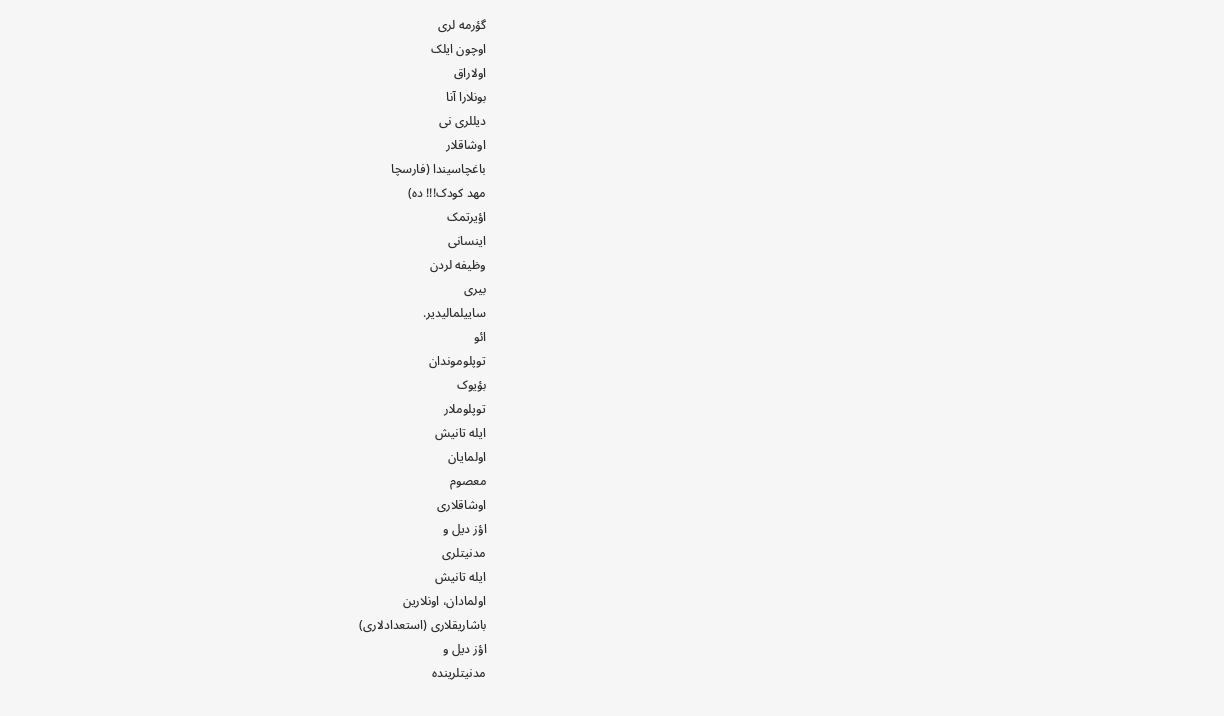گؤرمه لری
اوچون ایلک
اولاراق
بونلارا آنا
دیللری نی
اوشاقلار
باغچاسیندا (فارسچا
مهد کودک!!! ده)
اؤیرتمک
اینسانی
وظیفه لردن
بیری
ساییلمالیدیر.
ائو
توپلوموندان
بؤیوک
توپلوملار
ایله تانیش
اولمایان
معصوم
اوشاقلاری
اؤز دیل و
مدنیتلری
ایله تانیش
اولمادان، اونلارین
باشاریقلاری (استعدادلاری)
اؤز دیل و
مدنیتلرینده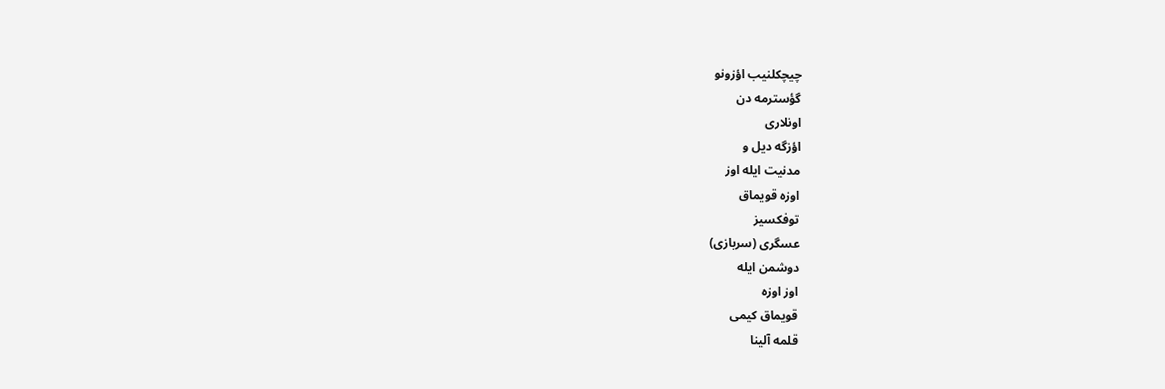چیچکلنیب اؤزونو
گؤسترمه دن
اونلاری
اؤزگه دیل و
مدنیت ایله اوز
اوزه قویماق
توفکسیز
عسگری (سربازی)
دوشمن ایله
اوز اوزه
قویماق کیمی
قلمه آلینا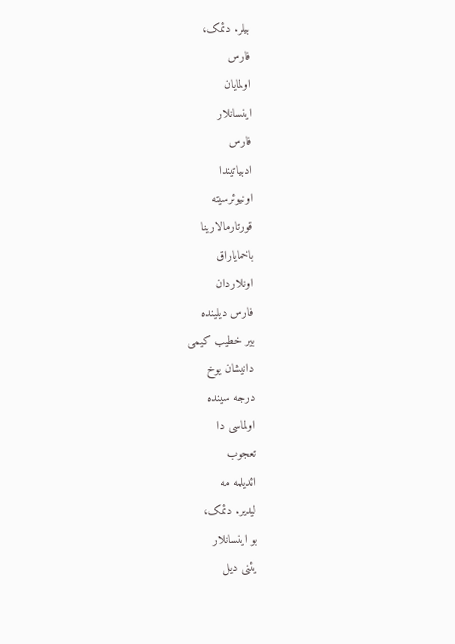بیلر. دئمک،
فارس
اولمایان
اینسانلار
فارس
ادبیاتیندا
اونیوئرسیته
قورتارمالارینا
باخمایاراق
اونلاردان
فارس دیلینده
بیر خطیب کیمی
دانیشان یوخ
درجه سینده
اولماسی دا
تعجوب
ائدیلمه مه
لیدیر. دئمک،
بو اینسانلار
یئنی دیل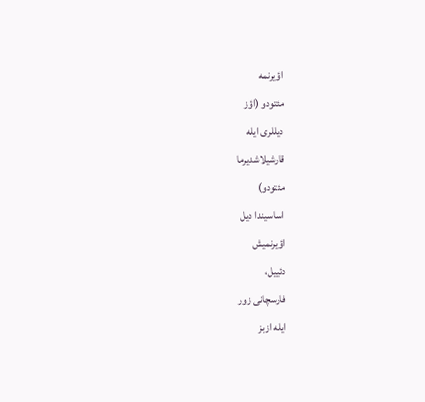اؤیرنمه
مئتودو (اؤز
دیللری ایله
قارشیلاشدیرما
مئتودو)
اساسیندا دیل
اؤیرنمیش
دئییل،
فارسچانی زور
ایله ازبز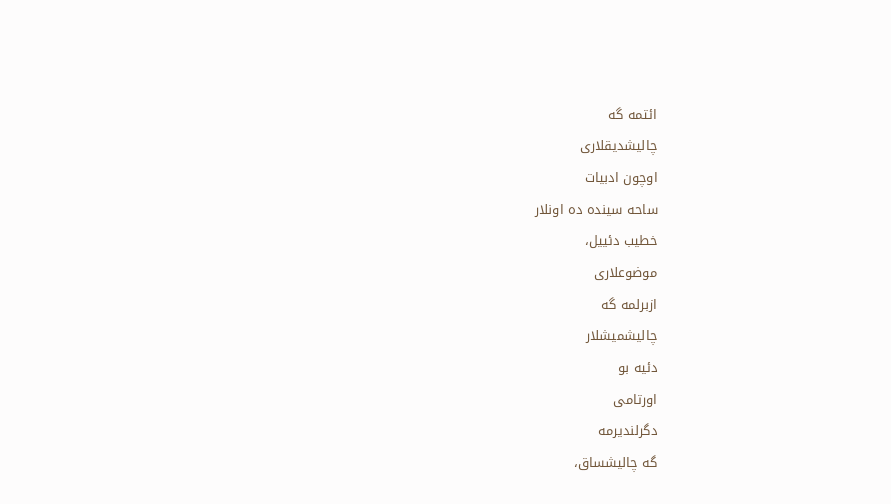ائتمه گه
چالیشدیقلاری
اوچون ادبیات
ساحه سینده ده اونلار
خطیب دئییل،
موضوعلاری
ازبرلمه گه
چالیشمیشلار
دئیه بو
اورتامی
دگرلندیرمه
گه چالیشساق،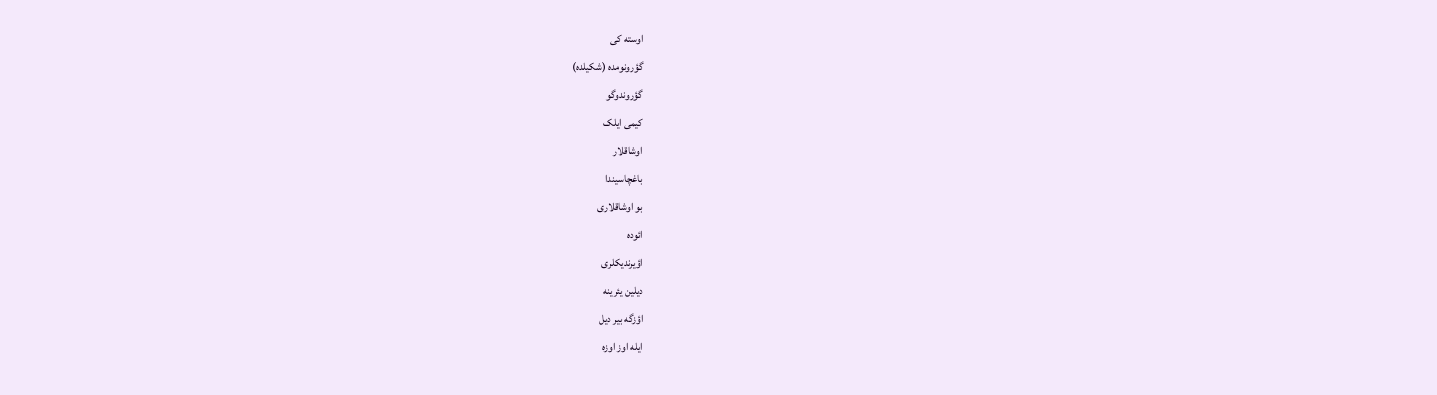اوسته کی
گؤرونومده (شکیلده)
گؤروندوگو
کیمی ایلک
اوشاقلار
باغچاسیندا
بو اوشاقلاری
ائوده
اؤیرندیکلری
دیلین یئرینه
اؤزگه بیر دیل
ایله اوز اوزه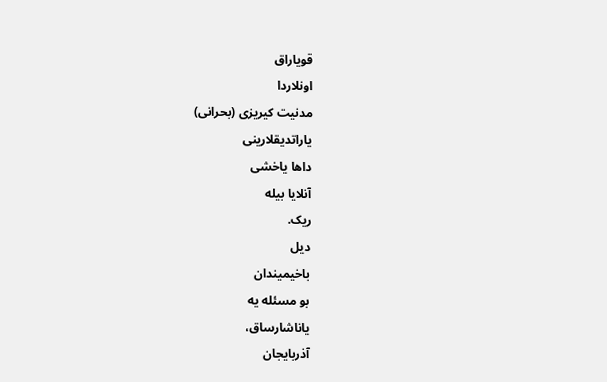قویاراق
اونلاردا
مدنیت کیریزی (بحرانی)
یاراتدیقلارینی
داها یاخشی
آنلایا بیله
ریک.
دیل
باخیمیندان
بو مسئله یه
یاناشارساق،
آذربایجان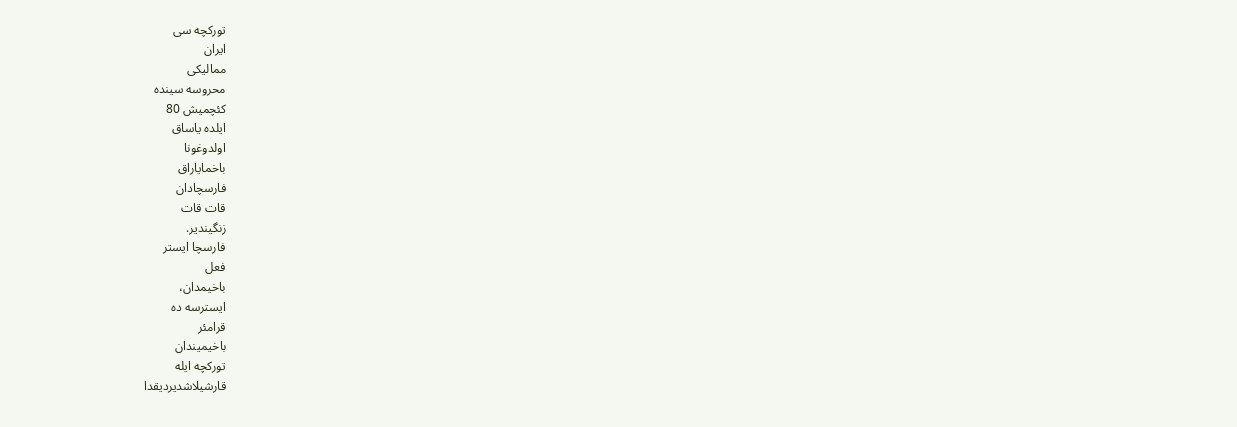تورکچه سی
ایران
ممالیکی
محروسه سینده
کئچمیش 80
ایلده یاساق
اولدوغونا
باخمایاراق
فارسچادان
قات قات
زنگیندیر.
فارسچا ایستر
فعل
باخیمدان،
ایسترسه ده
قرامئر
باخیمیندان
تورکچه ایله
قارشیلاشدیردیقدا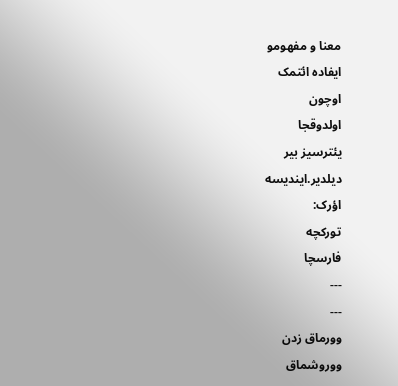معنا و مفهومو
ایفاده ائتمک
اوچون
اولدوقجا
یئترسیز بیر
دیلدیر.ایندیسه
اؤرک:
تورکچه
فارسچا
---
---
وورماق زدن
ووروشماق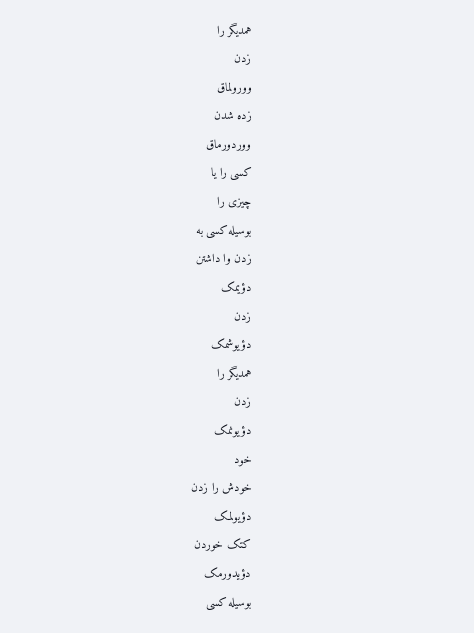همدیگر را
زدن
وورولماق
زده شدن
ووردورماق
کسی را یا
چیزی را
بوسیله کسی به
زدن وا داشتن
دؤیمک
زدن
دؤیوشمک
همدیگر را
زدن
دؤیونمک
خود
خودش را زدن
دؤیولمک
کتک خوردن
دؤیدورمک
بوسیله کسی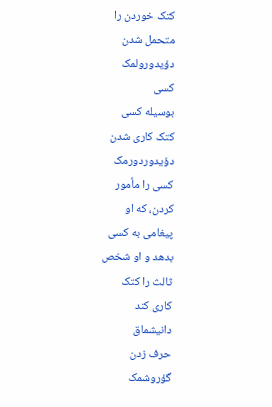کتک خوردن را
متحمل شدن
دؤیدورولمک
کسی
بوسیله کسی
کتک کاری شدن
دؤیدوردورمک
کسی را مأمور
کردن، که او
پیغامی به کسی
بدهد و او شخص
ثالث را کتک
کاری کند
دانیشماق
حرف زدن
گؤروشمک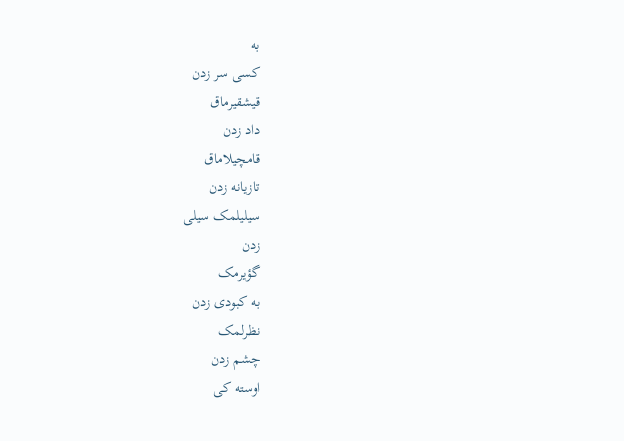به
کسی سر زدن
قیشقیرماق
داد زدن
قامچیلاماق
تازیانه زدن
سیلیلمک سیلی
زدن
گؤیرمک
به کبودی زدن
نظرلمک
چشم زدن
اوسته کی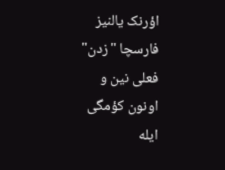اؤرنک یالنیز
فارسچا "زدن"
فعلی نین و
اونون کؤمگی
ایله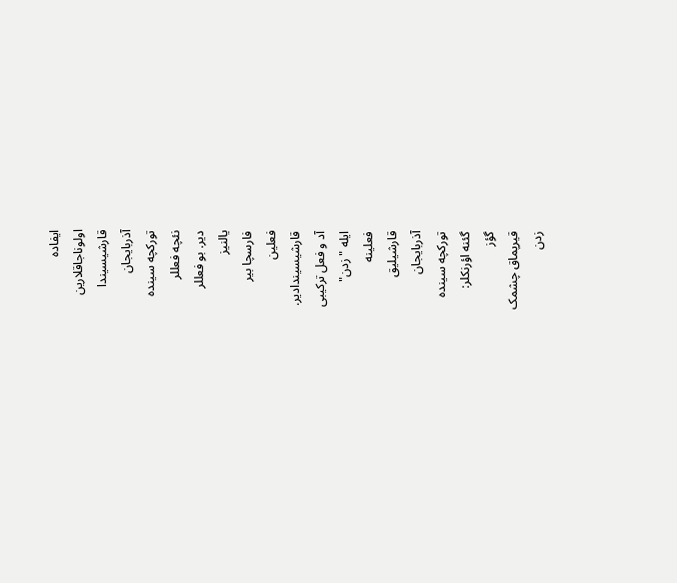ایفاده
اولوناجاقلارین
قارشیسیندا
آذربایجان
تورکچه سینده
نئچه فعللر
دیر. بو فعللر
یالنیز
فارسچا بیر
فعلین
قارشیسیندادیر.
آد و فعل ترکیبی
ایله "زدن"
فعلینه
قارشیلیق
آذربایجان
تورکچه سینده
گئنه اؤرنکلر:
گؤز
قیرپماق چشمک
زدن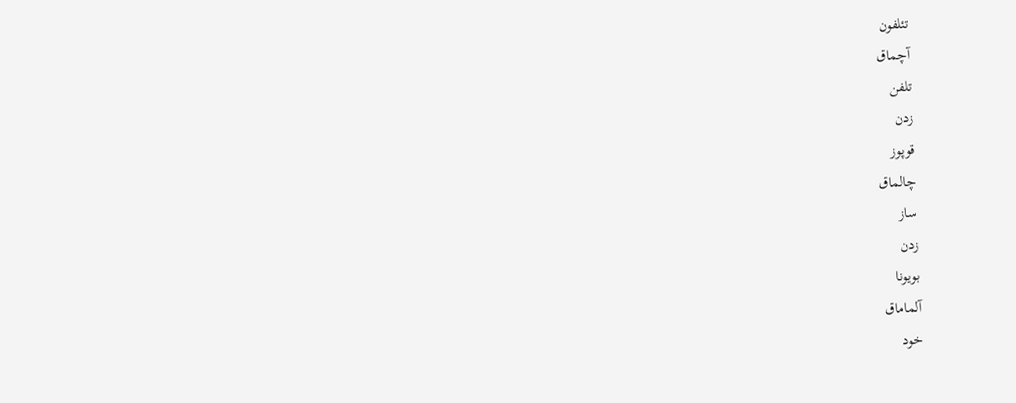تئلفون
آچماق
تلفن
زدن
قوپوز
چالماق
ساز
زدن
بویونا
آلماماق
خود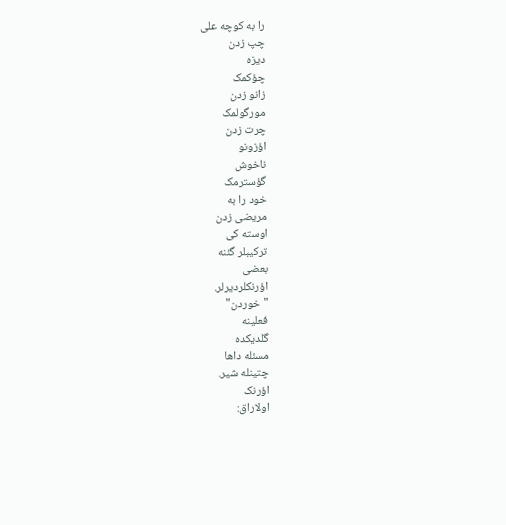را به کوچه علی
چپ زدن
دیزه
چؤکمک
زانو زدن
مورگولمک
چرت زدن
اؤزونو
ناخوش
گؤسترمک
خود را به
مریضی زدن
اوسته کی
ترکیبلر گئنه
بعضی
اؤرنکلردیرلر.
"خوردن"
فعلینه
گلدیکده
مسئله داها
چتینله شیر.
اؤرنک
اولاراق: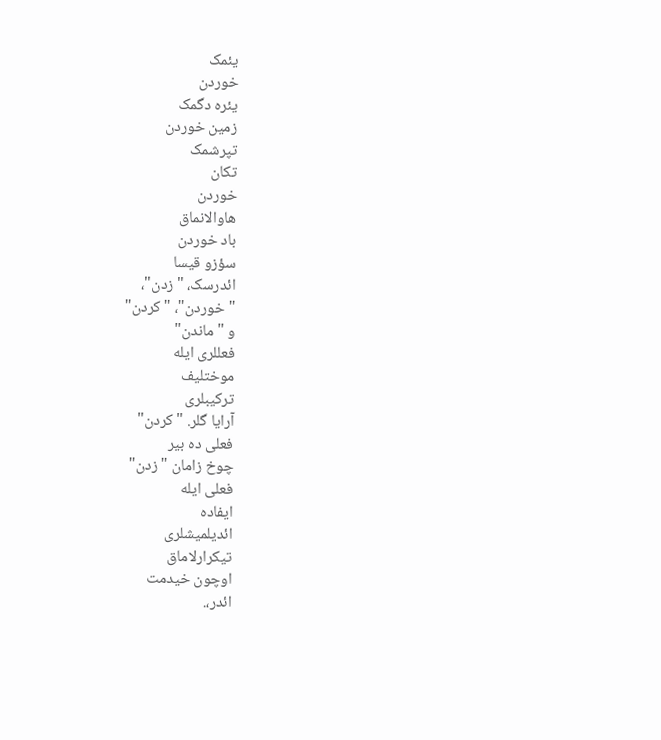یئمک
خوردن
یئره دگمک
زمین خوردن
تپرشمک
تکان
خوردن
هاوالانماق
باد خوردن
سؤزو قیسا
ائدرسک، "زدن"،
"خوردن"، "کردن"
و "ماندن"
فعللری ایله
موختلیف
ترکیبلری
آرایا گلر. "کردن"
فعلی ده بیر
چوخ زامان "زدن"
فعلی ایله
ایفاده
ائدیلمیشلری
تیکرارلاماق
اوچون خیدمت
ائدر،.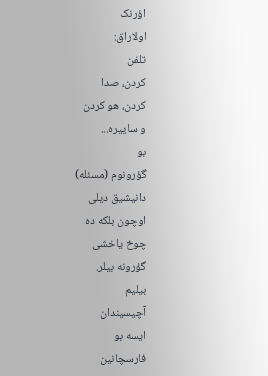اؤرنک
اولاراق:
تلفن
کردن، صدا
کردن، هو کردن
و ساییره...
بو
گؤرونوم (مسئله)
دانیشیق دیلی
اوچون بلکه ده
چوخ یاخشی
گؤرونه بیلر.
بیلیم
آچیسیندان
ایسه بو
فارسچانین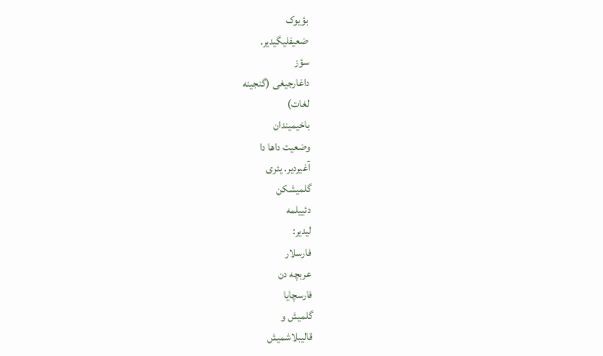بؤیوک
ضعیفلیگیدیر.
سؤز
داغارجیغی (گنجینه
لغات)
باخیمیندان
وضعیت داها دا
آغیردیر. یئری
گلمیشکن
دئییلمه
لیدیر:
فارسلار
عربچه دن
فارسچایا
گلمیش و
قالیبلاشمیش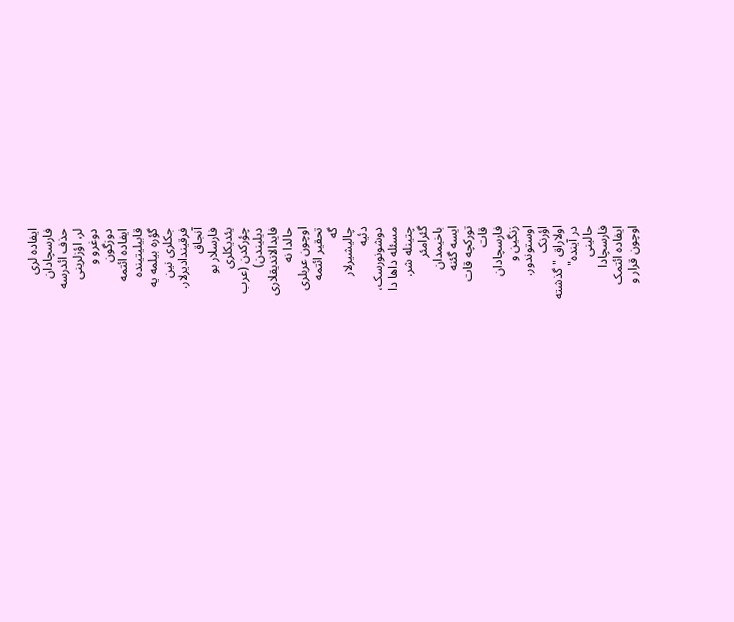ایفاده لری
فارسچادان
حذف ائدرسه
لر، اؤزلرینی
دوغرو و
دوزگون
ایفاده ائتمه
قابیلیتینده
گؤره بیلمه یه
جکلری نین
فرقیندادیرلار.
آنجاق
فارسلار بو
یئدیکلری
چؤرکدن (عرب
دیلیندن)
فایدالاندیقلاری
حالدا نه
اوچون عربلری
تحقیر ائتمه
گه
چالیشیرلار
دئیه
دوشونورسک،
مسئله داها دا
چتینله شر.
گئرامئر
باخیمدان
ایسه گئنه
تورکچه قات
قات
فارسچادان
زنگین و
اوستوندور.
اؤرنک
اولاراق "گذشته
در آینده"
حالینی
فارسچادا
ایفاده ائتمک
اوچون قرار و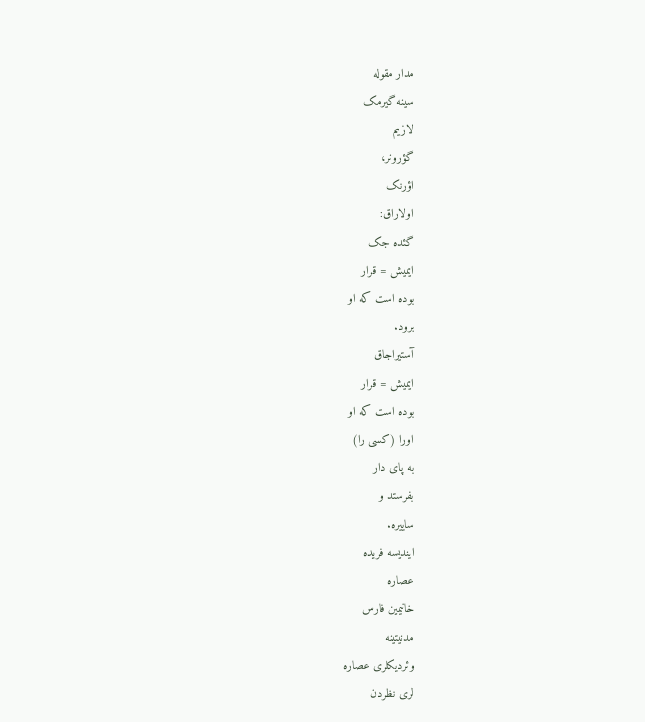مدار مقوله
سینه گیرمک
لازیم
گؤرونر،
اؤرنک
اولاراق:
گئده جک
ایمیش = قرار
بوده است که او
برود.
آستیراجاق
ایمیش = قرار
بوده است که او
اورا (کسی را)
به پای دار
بفرستد و
ساییره.
ایندیسه فریده
عصاره
خانیمین فارس
مدنیتینه
وئردیکلری عصاره
لری نظردن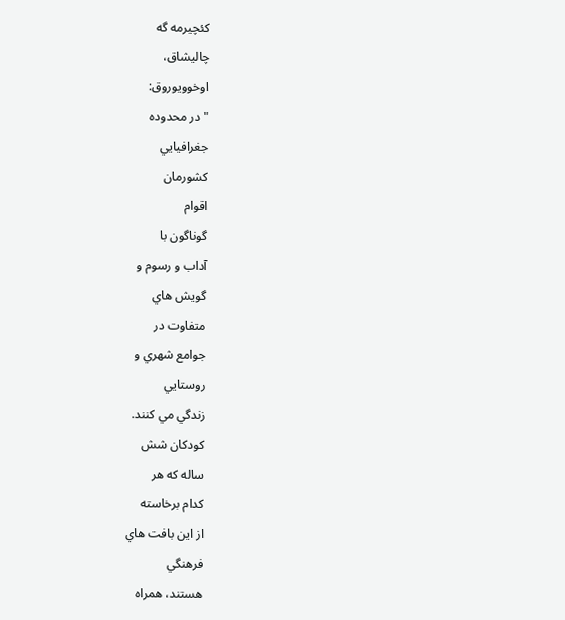کئچیرمه گه
چالیشاق،
اوخوویوروق:
" در محدوده
جغرافيايي
كشورمان
اقوام
گوناگون با
آداب و رسوم و
گويش هاي
متفاوت در
جوامع شهري و
روستايي
زندگي مي كنند.
كودكان شش
ساله كه هر
كدام برخاسته
از اين بافت هاي
فرهنگي
هستند، همراه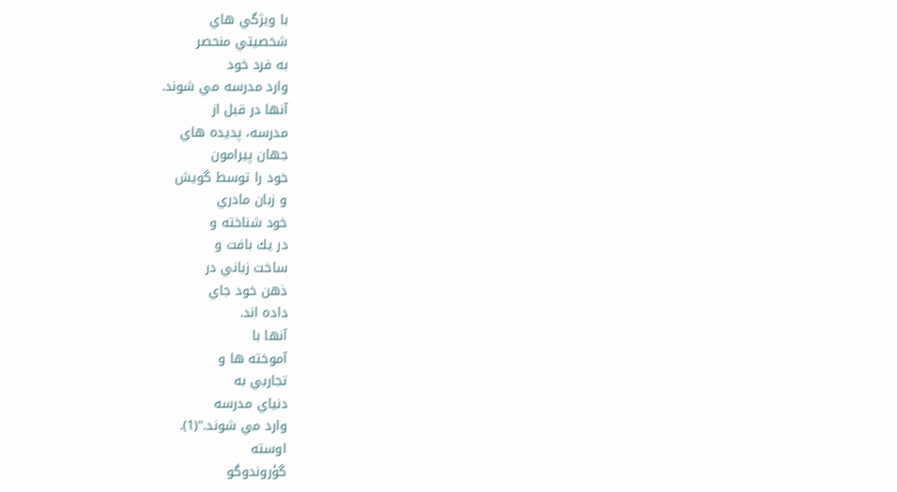با ويژگي هاي
شخصيتي منحصر
به فرد خود
وارد مدرسه مي شوند.
آنها در قبل از
مدرسه، پديده هاي
جهان پيرامون
خود را توسط گويش
و زبان مادري
خود شناخته و
در يك بافت و
ساخت زباني در
ذهن خود جاي
داده اند.
آنها با
آموخته ها و
تجاربي به
دنياي مدرسه
وارد مي شوند."(1).
اوسته
گؤروندوگو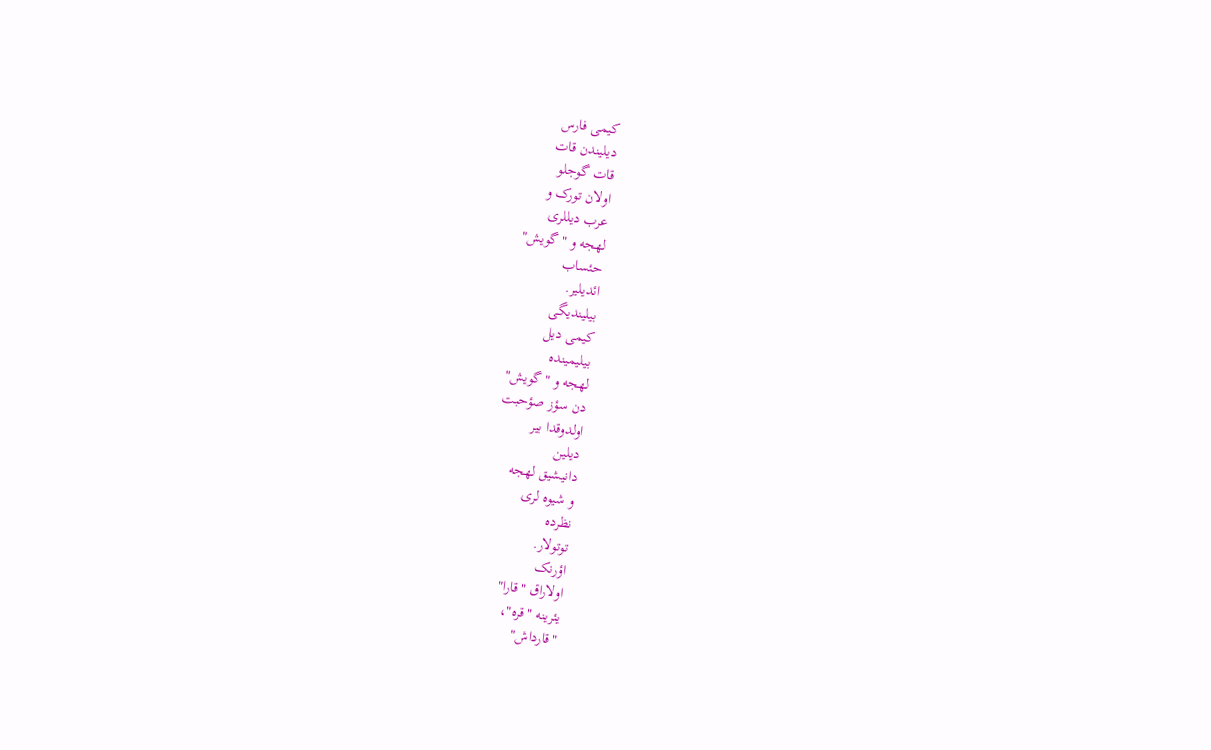کیمی فارس
دیلیندن قات
قات گوجلو
اولان تورک و
عرب دیللری
لهجه و "گویش"
حئساب
ائدیلیر.
بیلیندیگی
کیمی دیل
بیلیمینده
لهجه و "گویش"
دن سؤز صؤحبت
اولدوقدا بیر
دیلین
دانیشیق لهجه
و شیوه لری
نظرده
توتولار.
اؤرنک
اولاراق "قارا"
یئرینه "قره"،
"قارداش"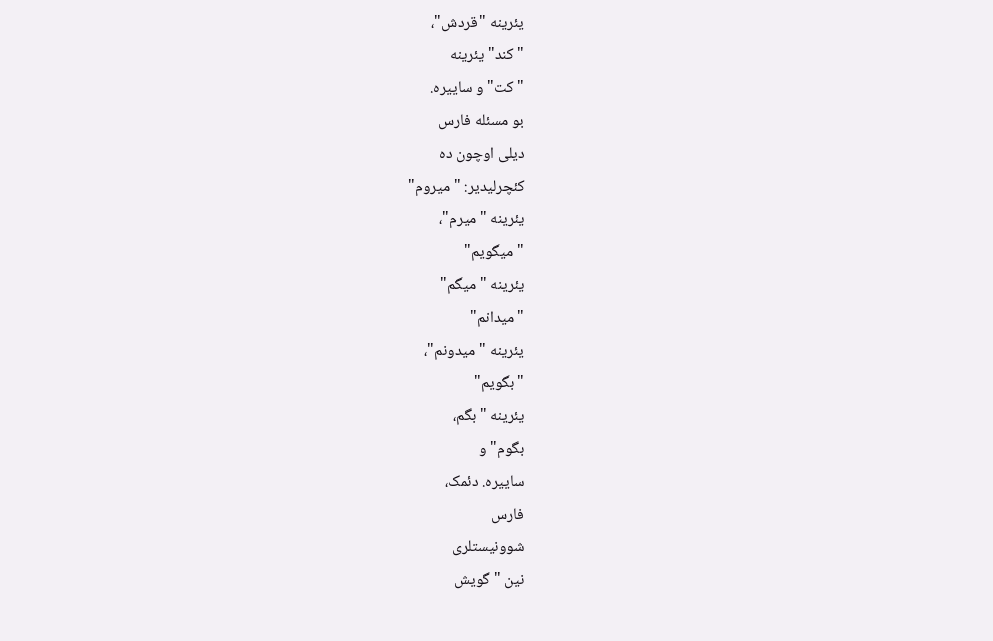یئرینه "قردش"،
"کند" یئرینه
"کت" و ساییره.
بو مسئله فارس
دیلی اوچون ده
کئچرلیدیر: "میروم"
یئرینه "میرم"،
"میگویم"
یئرینه "میگم"
"میدانم"
یئرینه "میدونم"،
"بگویم"
یئرینه "بگم،
بگوم" و
ساییره. دئمک،
فارس
شوونیستلری
نین "گویش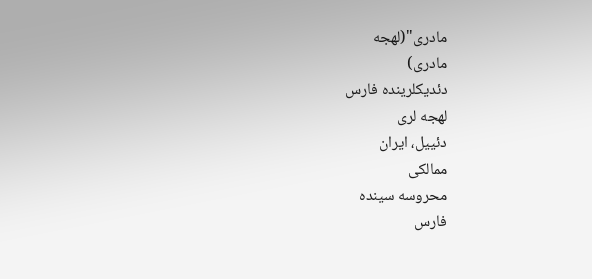مادری"(لهجه
مادری)
دئدیکلرینده فارس
لهجه لری
دئییل، ایران
ممالکی
محروسه سینده
فارس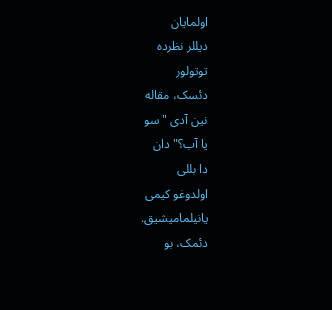اولمایان
دیللر نظرده
توتولور
دئسک، مقاله
نین آدی "سو
یا آب؟" دان
دا بللی
اولدوغو کیمی
یانیلمامیشیق.
دئمک، بو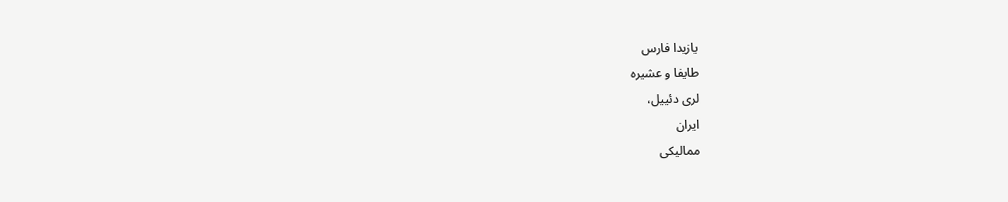یازیدا فارس
طایفا و عشیره
لری دئییل،
ایران
ممالیکی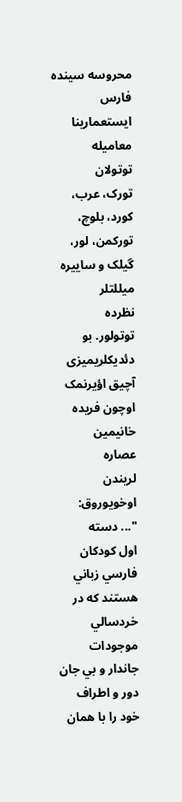محروسه سینده
فارس
ایستعمارینا
معامیله
توتولان
تورک، عرب،
کورد، بلوچ،
تورکمن، لور،
گیلک و ساییره
میللتلر
نظرده
توتولور. بو
دئدیکلریمیزی
آچیق اؤیرنمک
اوچون فریده خانیمین
عصاره
لریندن
اوخویوروق:
"... دسته
اول كودكان
فارسي زباني
هستند كه در
خردسالي
موجودات
جاندار و بي جان
دور و اطراف
خود را با همان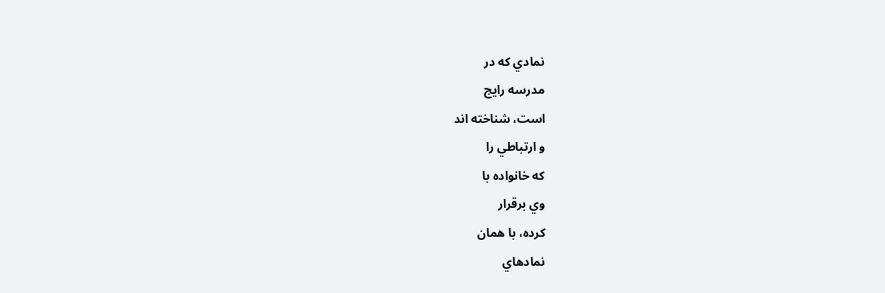نمادي كه در
مدرسه رايج
است، شناخته اند
و ارتباطي را
كه خانواده با
وي برقرار
كرده، با همان
نمادهاي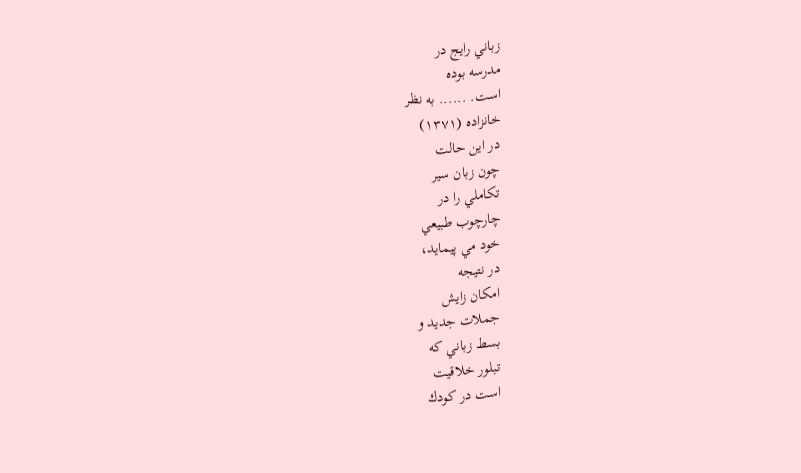زباني رايج در
مدرسه بوده
است. ...... به نظر
خانزاده (۱۳۷۱)
در اين حالت
چون زبان سير
تكاملي را در
چارچوب طبيعي
خود مي پيمايد،
در نتيجه
امكان زايش
جملات جديد و
بسط زباني كه
تبلور خلاقيت
است در كودك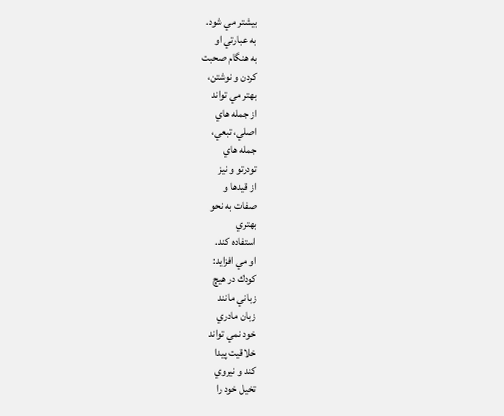بيشتر مي شود.
به عبارتي او
به هنگام صحبت
كردن و نوشتن،
بهتر مي تواند
از جمله هاي
اصلي، تبعي،
جمله هاي
تودرتو و نيز
از قيدها و
صفات به نحو
بهتري
استفاده كند.
او مي افزايد:
كودك در هيچ
زباني مانند
زبان مادري
خود نمي تواند
خلاقيت پيدا
كند و نيروي
تخيل خود را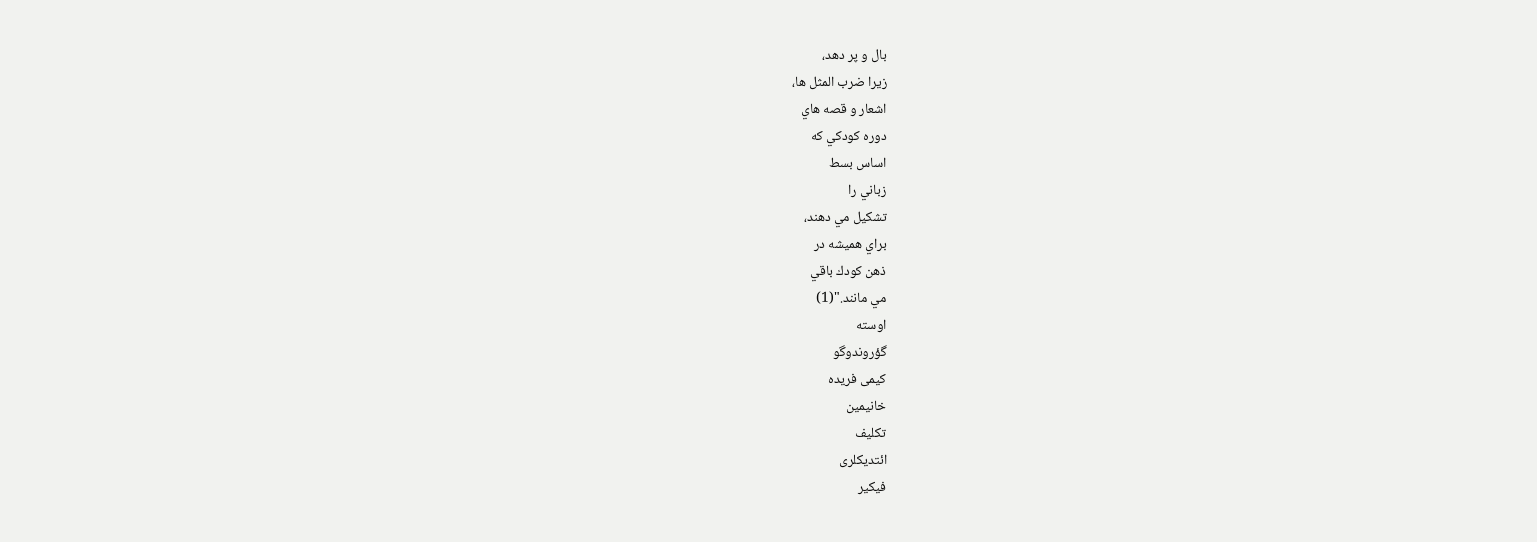بال و پر دهد،
زيرا ضرب المثل ها،
اشعار و قصه هاي
دوره كودكي كه
اساس بسط
زباني را
تشكيل مي دهند،
براي هميشه در
ذهن كودك باقي
مي مانند."(1)
اوسته
گؤروندوگو
کیمی فریده
خانیمین
تکلیف
ائتدیکلری
فیکیر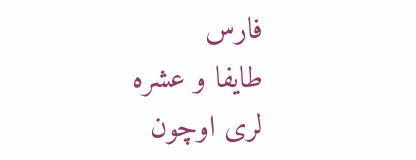فارس
طایفا و عشره
لری اوچون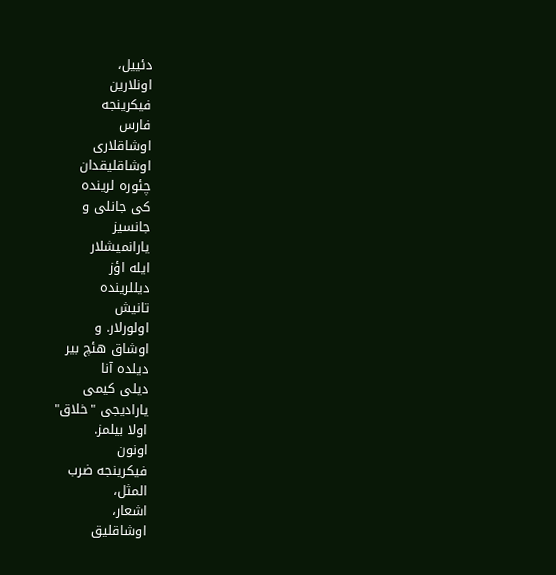دئییل،
اونلارین
فیکرینجه
فارس
اوشاقلاری
اوشاقلیقدان
چئوره لرینده
کی جانلی و
جانسیز
یارانمیشلار
ایله اؤز
دیللرینده
تانیش
اولورلار. و
اوشاق هئچ بیر
دیلده آنا
دیلی کیمی
یارادیجی "خلاق"
اولا بیلمز.
اونون
فیکرینجه ضرب
المثل،
اشعار،
اوشاقلیق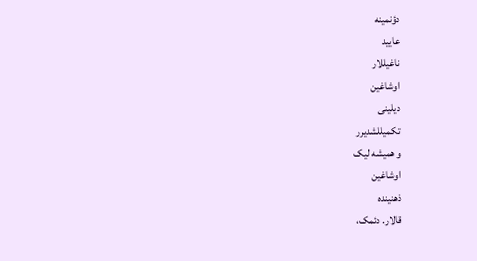دؤنمینه
عایید
ناغیللار
اوشاغین
دیلینی
تکمیللشدیرر
و همیشه لیک
اوشاغین
ذهنینده
قالار. دئمک،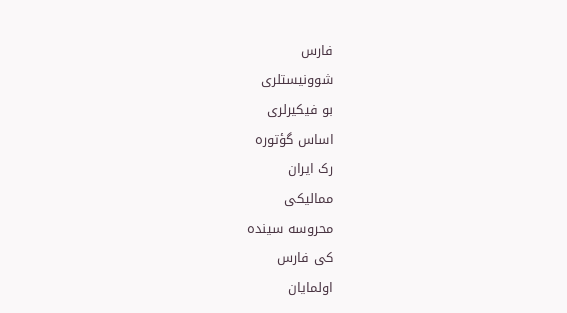فارس
شوونیستلری
بو فیکیرلری
اساس گؤتوره
رک ایران
ممالیکی
محروسه سینده
کی فارس
اولمایان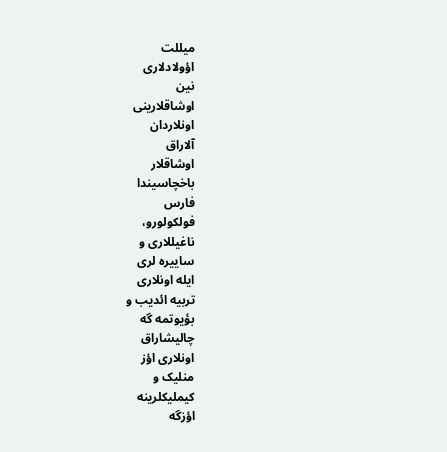میللت
اؤولادلاری
نین
اوشاقلارینی
اونلاردان
آلاراق
اوشاقلار
باخچاسیندا
فارس
فولکولورو،
ناغیللاری و
ساییره لری
ایله اونلاری
تربیه ائدیب و
بؤیوتمه گه
چالیشاراق
اونلاری اؤز
منلیک و
کیملیکلرینه
اؤزگه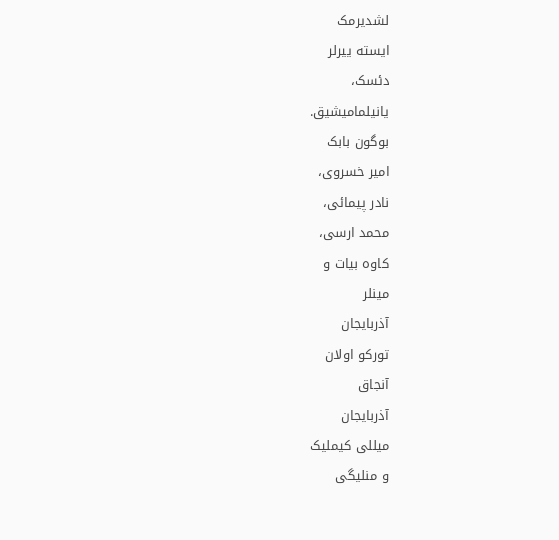لشدیرمک
ایسته ییرلر
دئسک،
یانیلمامیشیق.
بوگون بابک
امیر خسروی،
نادر پیمائی،
محمد ارسی،
کاوه بیات و
مینلر
آذربایجان
تورکو اولان
آنجاق
آذربایجان
میللی کیملیک
و منلیگی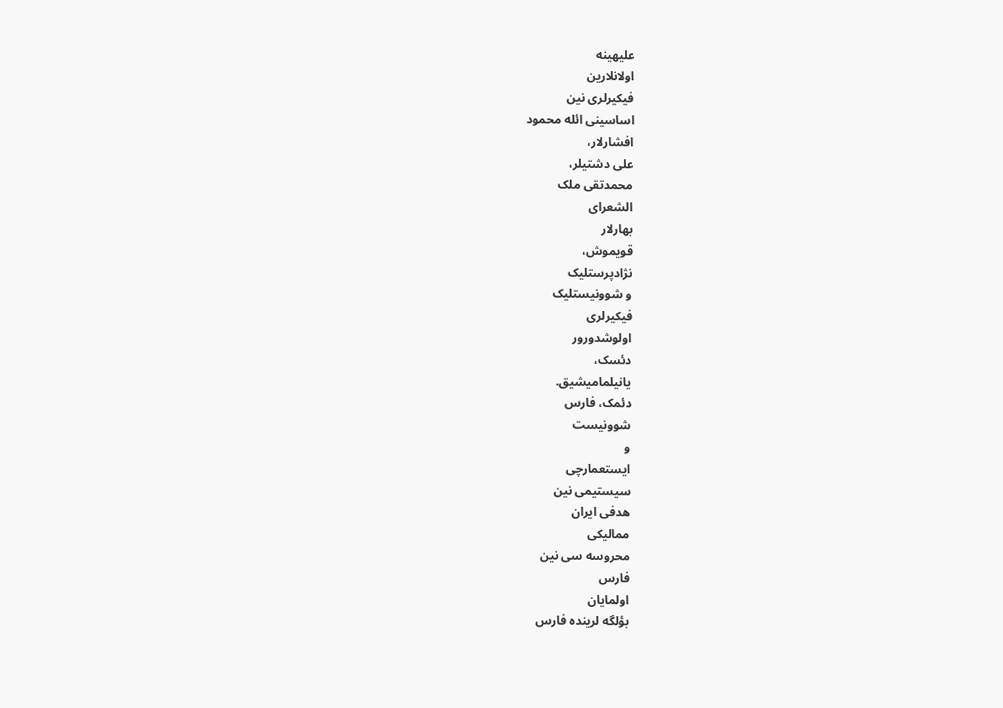علیهینه
اولانلارین
فیکیرلری نین
اساسینی ائله محمود
افشارلار،
علی دشتیلر،
محمدتقی ملک
الشعرای
بهارلار
قویموش،
نژادپرستلیک
و شوونیستلیک
فیکیرلری
اولوشدورور
دئسک،
یانیلمامیشیق.
دئمک، فارس
شوونیست
و
ایستعمارچی
سیستیمی نین
هدفی ایران
ممالیکی
محروسه سی نین
فارس
اولمایان
بؤلگه لرینده فارس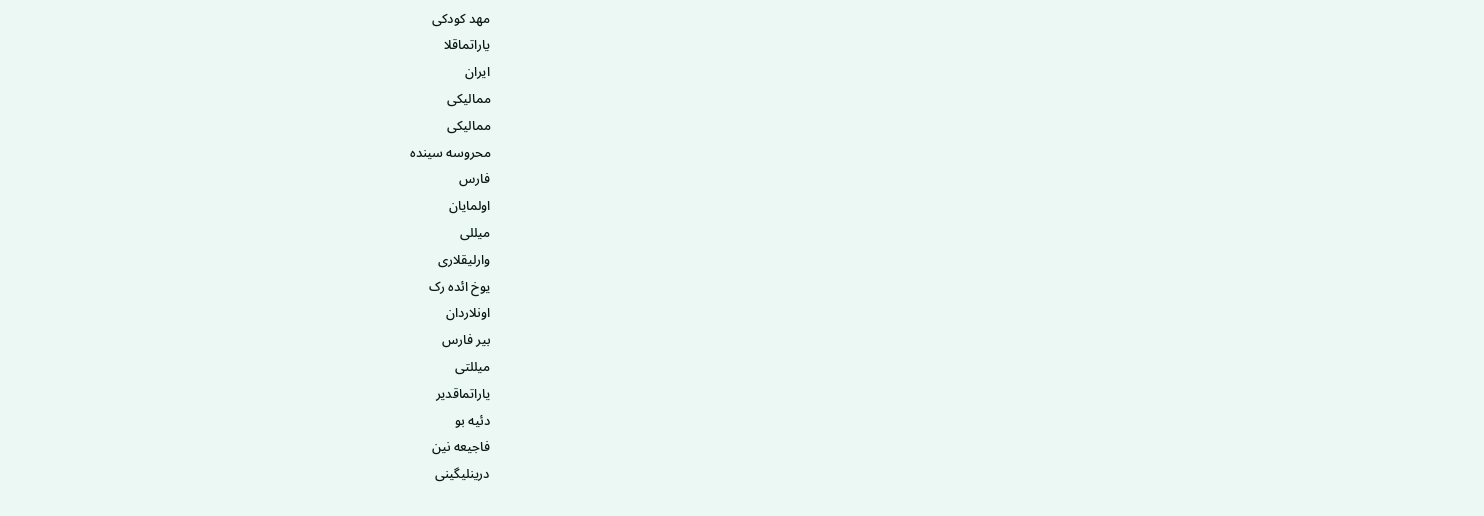مهد کودکی
یاراتماقلا
ایران
ممالیکی
ممالیکی
محروسه سینده
فارس
اولمایان
میللی
وارلیقلاری
یوخ ائده رک
اونلاردان
بیر فارس
میللتی
یاراتماقدیر
دئیه بو
فاجیعه نین
درینلیگینی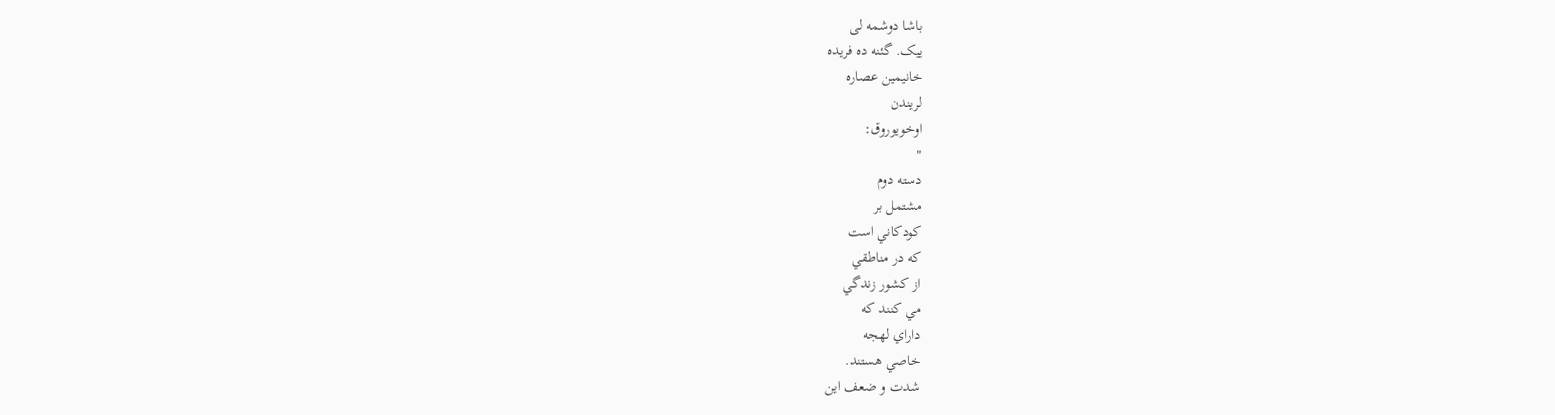باشا دوشمه لی
ییک. گئنه ده فریده
خانیمین عصاره
لریندن
اوخویوروق:
"
دسته دوم
مشتمل بر
كودكاني است
كه در مناطقي
از كشور زندگي
مي كنند كه
داراي لهجه
خاصي هستند.
شدت و ضعف اين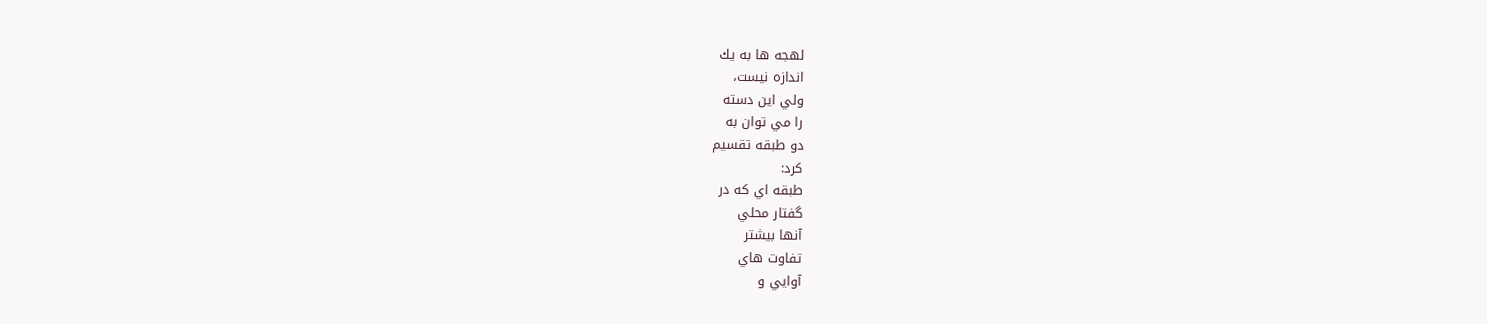لهجه ها به يك
اندازه نيست،
ولي اين دسته
را مي توان به
دو طبقه تقسيم
كرد:
طبقه اي كه در
گفتار محلي
آنها بيشتر
تفاوت هاي
آوايي و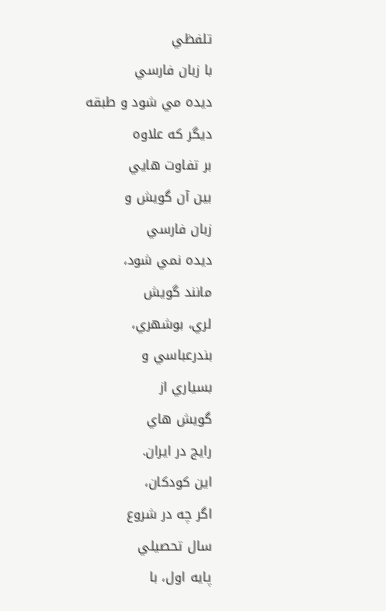تلفظي
با زبان فارسي
ديده مي شود و طبقه
ديگر كه علاوه
بر تفاوت هايي
بين آن گويش و
زبان فارسي
ديده نمي شود،
مانند گويش
لري، بوشهري،
بندرعباسي و
بسياري از
گويش هاي
رايج در ايران.
اين كودكان،
اگر چه در شروع
سال تحصيلي
پايه اول، با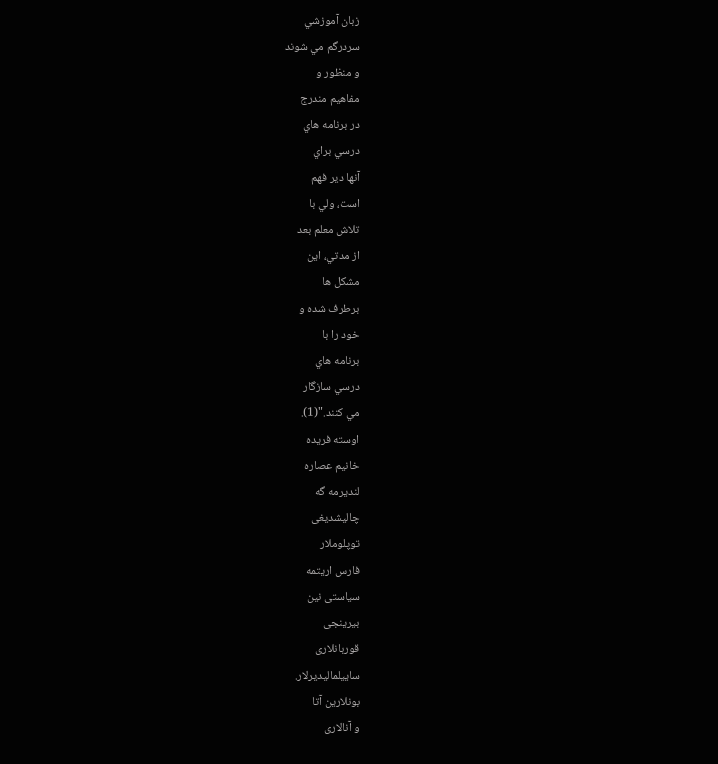زبان آموزشي
سردرگم مي شوند
و منظور و
مفاهيم مندرج
در برنامه هاي
درسي براي
آنها دير فهم
است، ولي با
تلاش معلم بعد
از مدتي، اين
مشكل ها
برطرف شده و
خود را با
برنامه هاي
درسي سازگار
مي كنند."(1).
اوسته فریده
خانیم عصاره
لندیرمه گه
چالیشدیغی
توپلوملار
فارس اریتمه
سیاستی نین
بیرینجی
قوربانلاری
ساییلمالیدیرلار.
بونلارین آتا
و آنالاری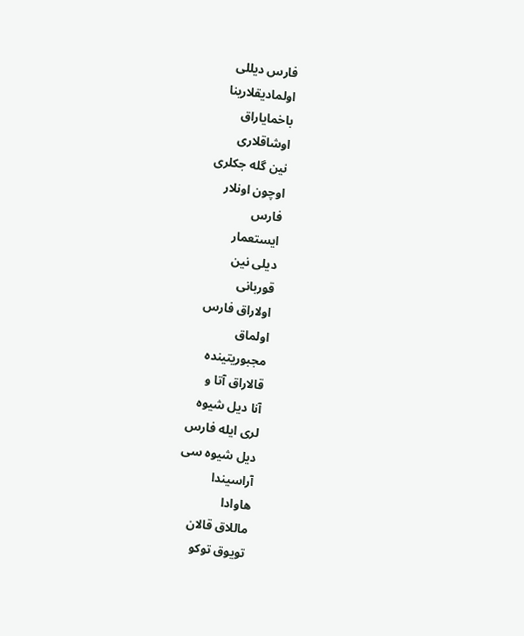فارس دیللی
اولمادیقلارینا
باخمایاراق
اوشاقلاری
نین گله جکلری
اوچون اونلار
فارس
ایستعمار
دیلی نین
قوربانی
اولاراق فارس
اولماق
مجبوریتینده
قالاراق آتا و
آنا دیل شیوه
لری ایله فارس
دیل شیوه سی
آراسیندا
هاوادا
ماللاق قالان
تویوق توکو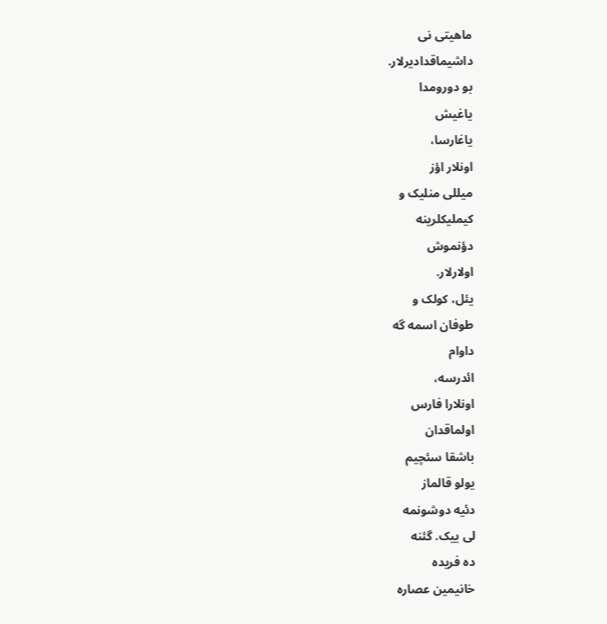ماهیتی نی
داشیماقدادیرلار.
بو دورومدا
یاغیش
یاغارسا،
اونلار اؤز
میللی منلیک و
کیملیکلرینه
دؤنموش
اولارلار.
یئل، کولک و
طوفان اسمه گه
داوام
ائدرسه،
اونلارا فارس
اولماقدان
باشقا سئچیم
یولو قالماز
دئیه دوشونمه
لی ییک. گئنه
ده فریده
خانیمین عصاره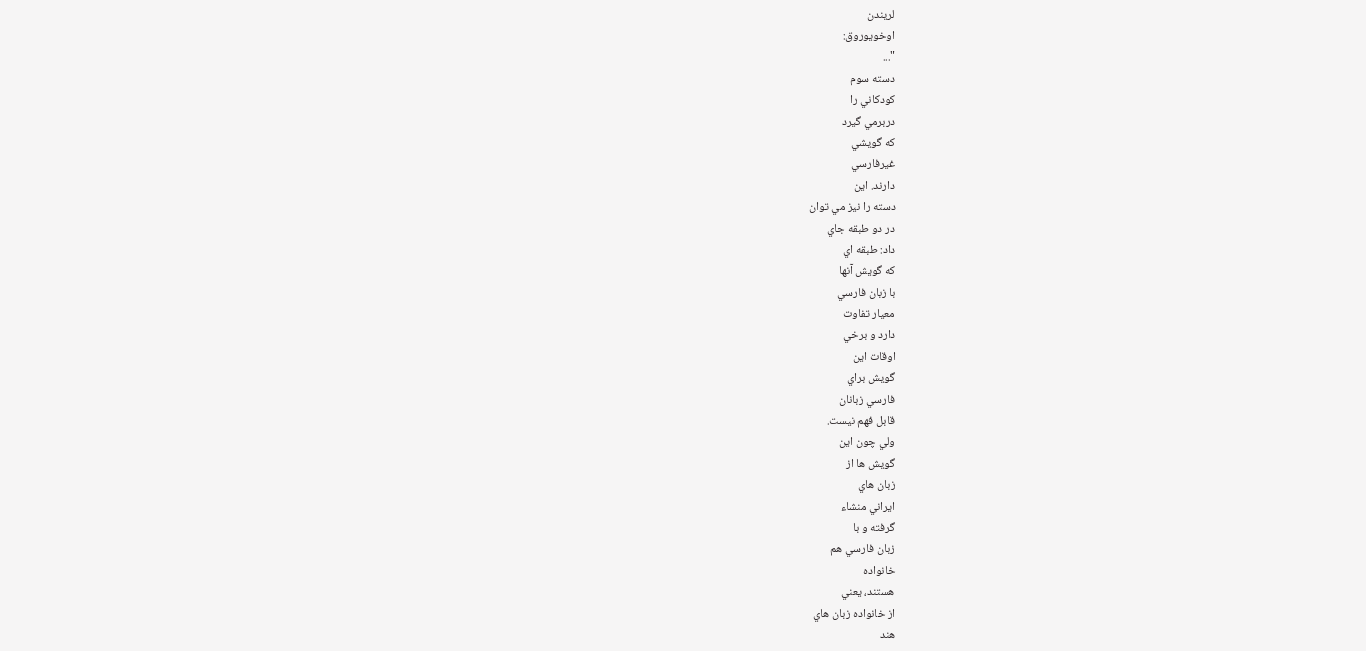لریندن
اوخویوروق:
"...
دسته سوم
كودكاني را
دربرمي گيرد
كه گويشي
غيرفارسي
دارند. اين
دسته را نيز مي توان
در دو طبقه جاي
داد: طبقه اي
كه گويش آنها
با زبان فارسي
معيار تفاوت
دارد و برخي
اوقات اين
گويش براي
فارسي زبانان
قابل فهم نيست.
ولي چون اين
گويش ها از
زبان هاي
ايراني منشاء
گرفته و با
زبان فارسي هم
خانواده
هستند، يعني
از خانواده زبان هاي
هند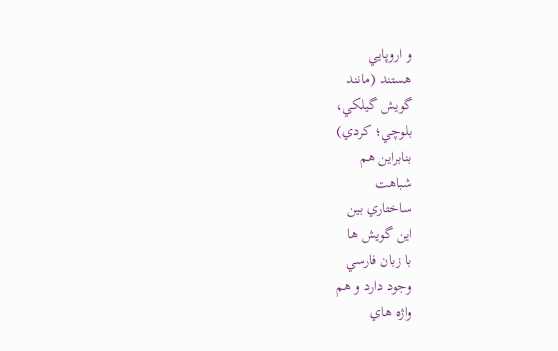و اروپايي
هستند (مانند
گويش گيلكي،
بلوچي؛ كردي)
بنابراين هم
شباهت
ساختاري بين
اين گويش ها
با زبان فارسي
وجود دارد و هم
واژه هاي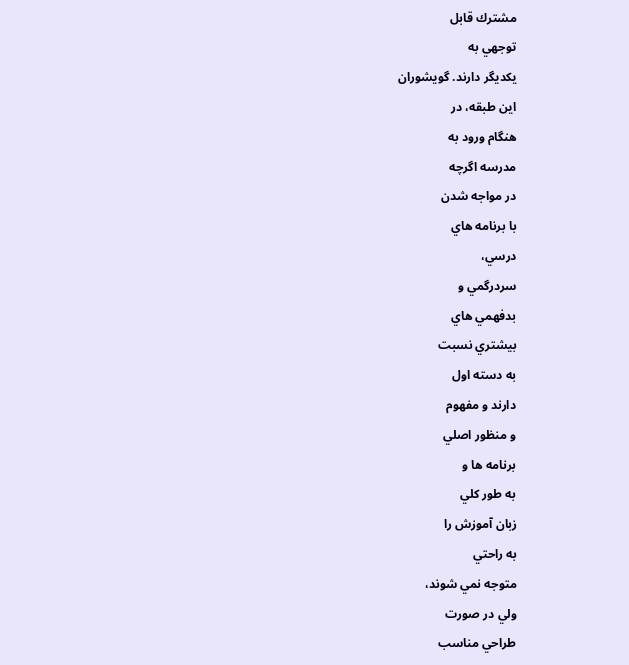مشترك قابل
توجهي به
يكديگر دارند. گويشوران
اين طبقه، در
هنگام ورود به
مدرسه اگرچه
در مواجه شدن
با برنامه هاي
درسي،
سردرگمي و
بدفهمي هاي
بيشتري نسبت
به دسته اول
دارند و مفهوم
و منظور اصلي
برنامه ها و
به طور كلي
زبان آموزش را
به راحتي
متوجه نمي شوند،
ولي در صورت
طراحي مناسب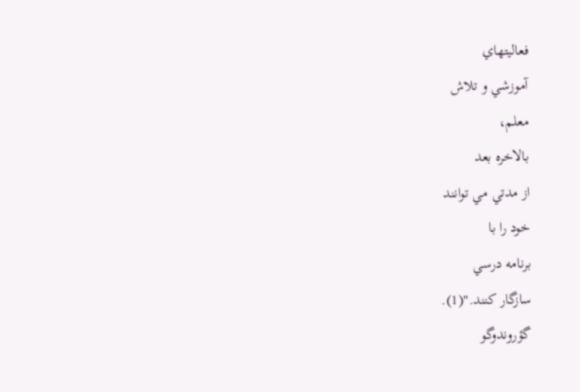فعاليتهاي
آموزشي و تلاش
معلم،
بالاخره بعد
از مدتي مي توانند
خود را با
برنامه درسي
سازگار كنند."(1).
گؤروندوگو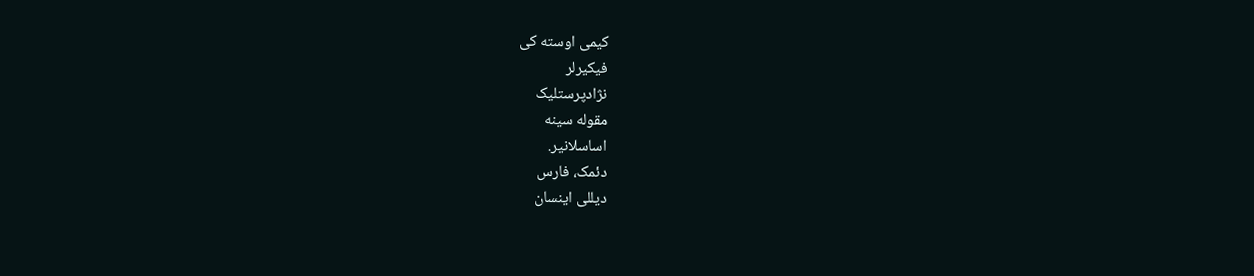کیمی اوسته کی
فیکیرلر
نژادپرستلیک
مقوله سینه
اساسلانیر.
دئمک، فارس
دیللی اینسان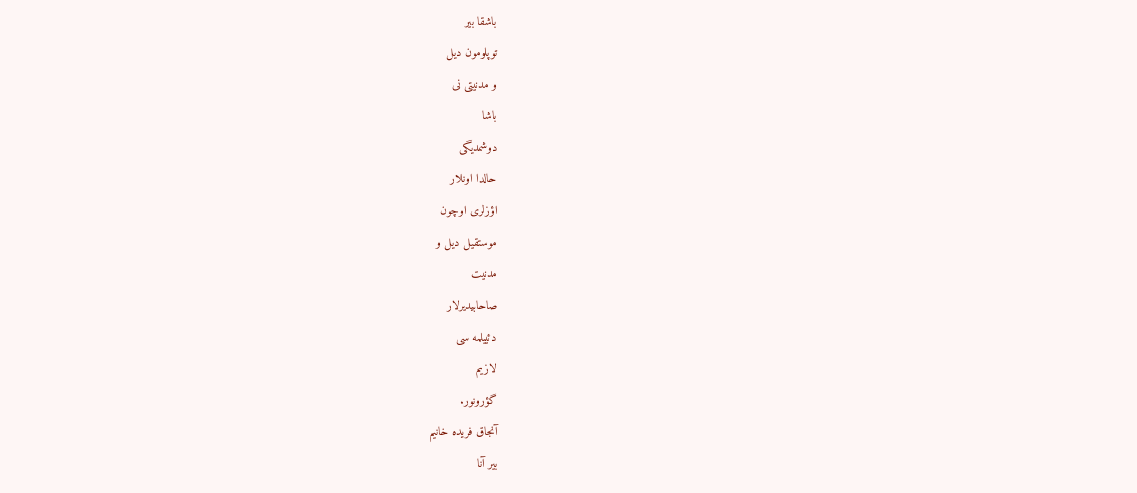باشقا بیر
توپلومون دیل
و مدنیتی نی
باشا
دوشمدیگی
حالدا اونلار
اؤزلری اوچون
موستقیل دیل و
مدنیت
صاحابیدیرلار
دئییلمه سی
لازیم
گؤرونور.
آنجاق فریده خانیم
بیر آنا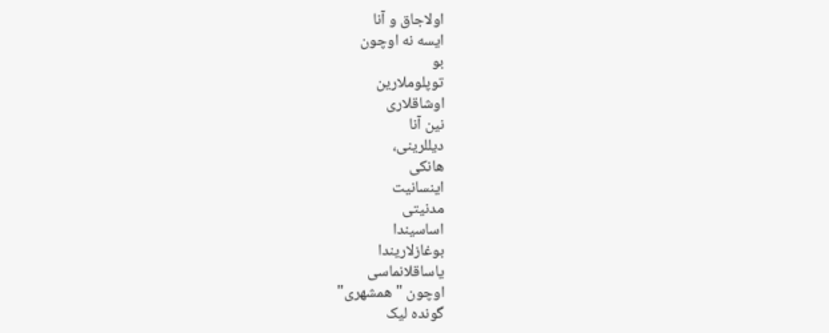اولاجاق و آنا
ایسه نه اوچون
بو
توپلوملارین
اوشاقلاری
نین آنا
دیللرینی،
هانکی
اینسانیت
مدنیتی
اساسیندا
بوغازلاریندا
یاساقلانماسی
اوچون "همشهری"
گونده لیک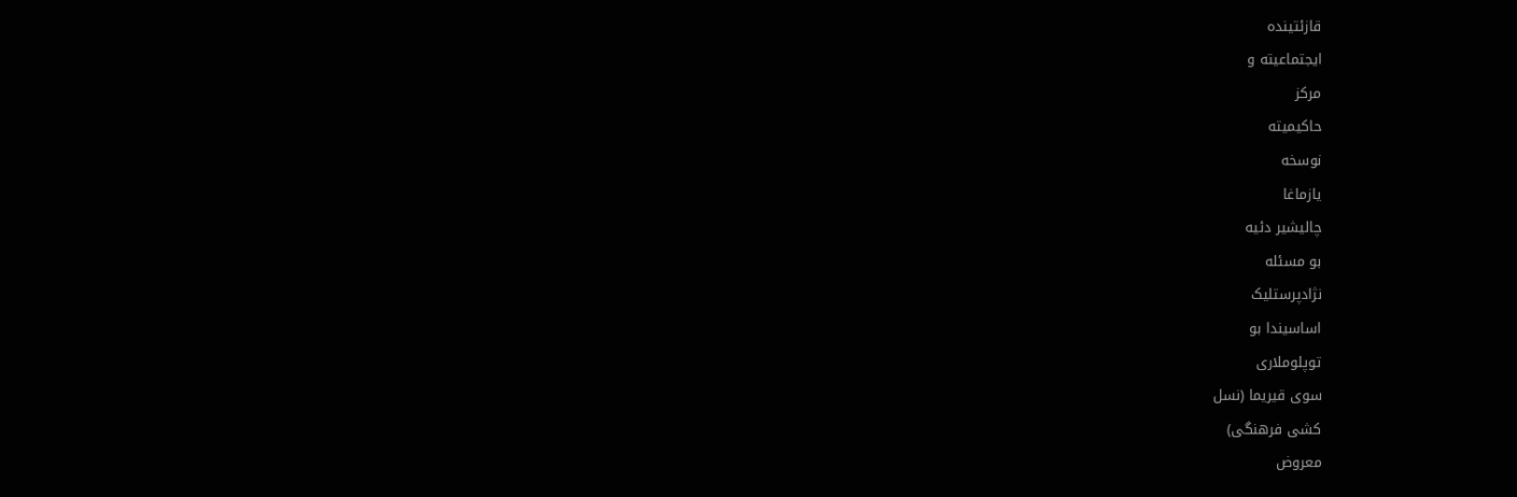قازئتینده
ایجتماعیته و
مرکز
حاکیمیته
نوسخه
یازماغا
چالیشیر دئیه
بو مسئله
نژادپرستلیک
اساسیندا بو
توپلوملاری
سوی قیریما (نسل
کشی فرهنگی)
معروض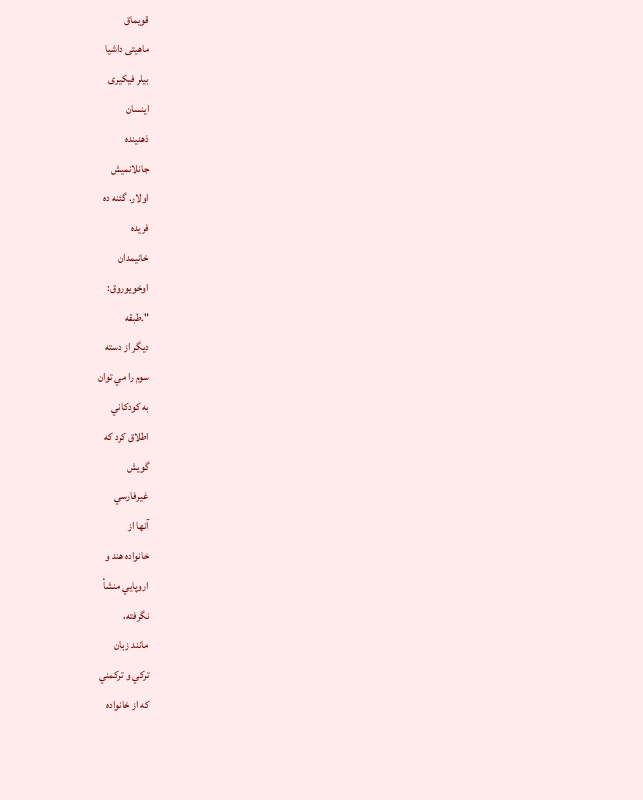قویماق
ماهیتی داشیا
بیلر فیکیری
اینسان
ذهنینده
جانلانمیش
اولار. گئنه ده
فریده
خانیمدان
اوخویوروق:
".طبقه
ديگر از دسته
سوم را مي توان
به كودكاني
اطلاق كرد كه
گويش
غيرفارسي
آنها از
خانواده هند و
اروپايي منشأ
نگرفته،
مانند زبان
تركي و تركمني
كه از خانواده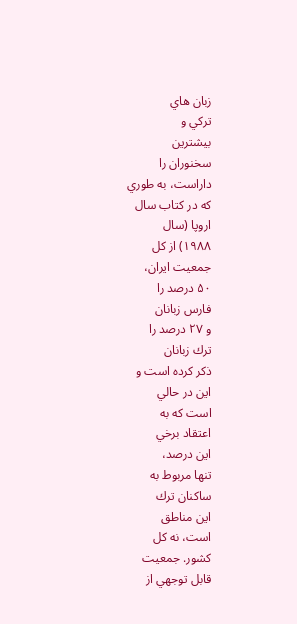زبان هاي
تركي و
بيشترين
سخنوران را
داراست، به طوري
كه در كتاب سال
اروپا (سال
۱۹۸۸) از كل
جمعيت ايران،
۵۰ درصد را
فارس زبانان
و ۲۷ درصد را
ترك زبانان
ذكر كرده است و
اين در حالي
است كه به
اعتقاد برخي
اين درصد،
تنها مربوط به
ساكنان ترك
اين مناطق
است، نه كل
كشور. جمعيت
قابل توجهي از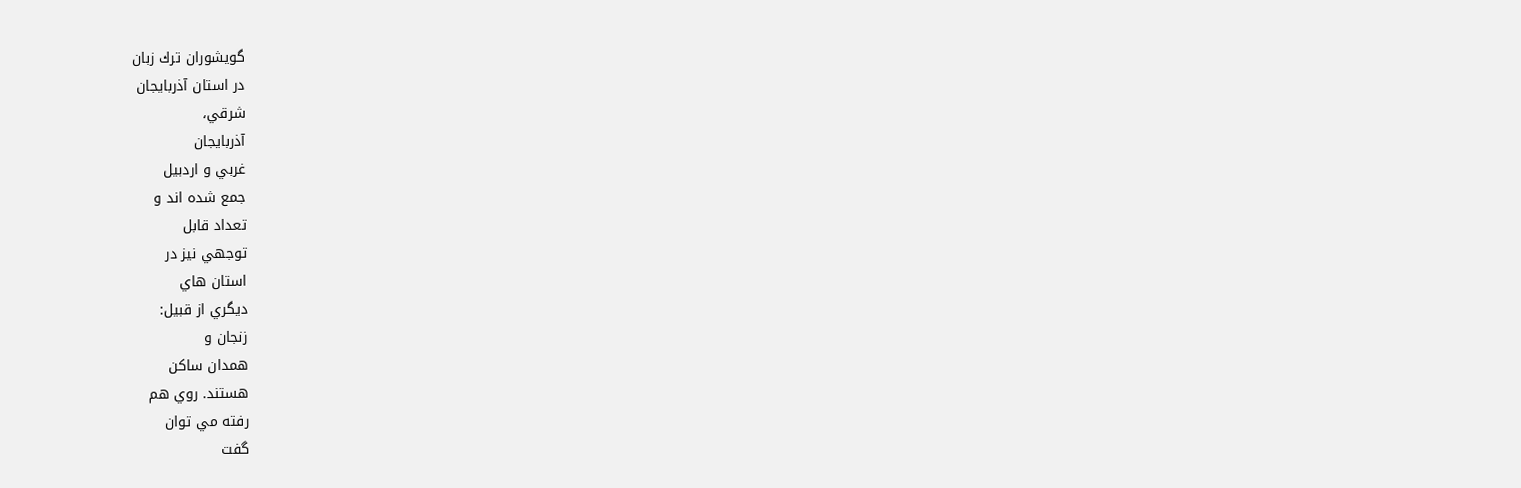گويشوران ترك زبان
در استان آذربايجان
شرقي،
آذربايجان
غربي و اردبيل
جمع شده اند و
تعداد قابل
توجهي نيز در
استان هاي
ديگري از قبيل:
زنجان و
همدان ساكن
هستند. روي هم
رفته مي توان
گفت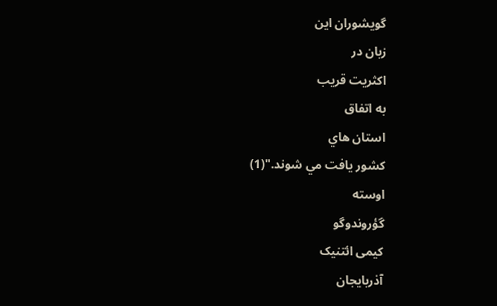گويشوران اين
زبان در
اكثريت قريب
به اتفاق
استان هاي
كشور يافت مي شوند."(1)
اوسته
گؤروندوگو
کیمی ائتنیک
آذربایجان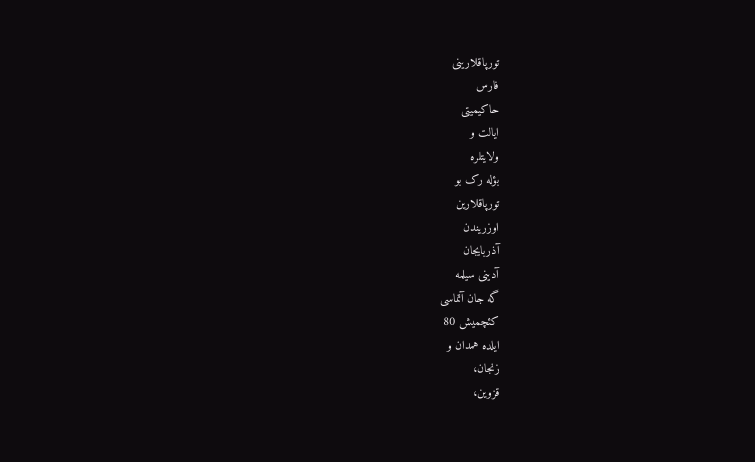تورپاقلارینی
فارس
حاکیمیتی
ایالت و
ولایتلره
بؤله رک بو
تورپاقلارین
اوزریندن
آذربایجان
آدینی سیلمه
گه جان آتماسی
کئچمیش 80
ایلده همدان و
زنجان،
قزوین،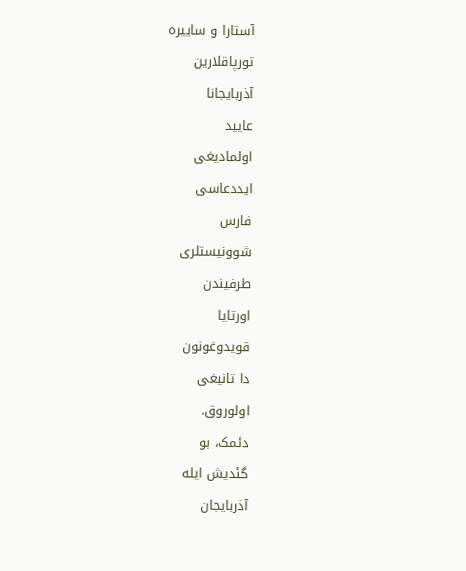آستارا و ساییره
تورپاقلارین
آذربایجانا
عایید
اولمادیغی
ایددعاسی
فارس
شوونیستلری
طرفیندن
اورتایا
قویدوغونون
دا تانیغی
اولوروق.
دئمک، بو
گئدیش ایله
آذربایجان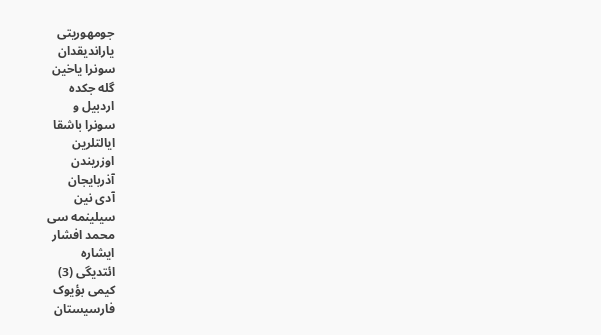جومهوریتی
یاراندیقدان
سونرا یاخین
گله جکده
اردبیل و
سونرا باشقا
ایالتلرین
اوزریندن
آذربایجان
آدی نین
سیلینمه سی
محمد افشار
ایشاره
ائتدیگی (3)
کیمی بؤیوک
فارسیستان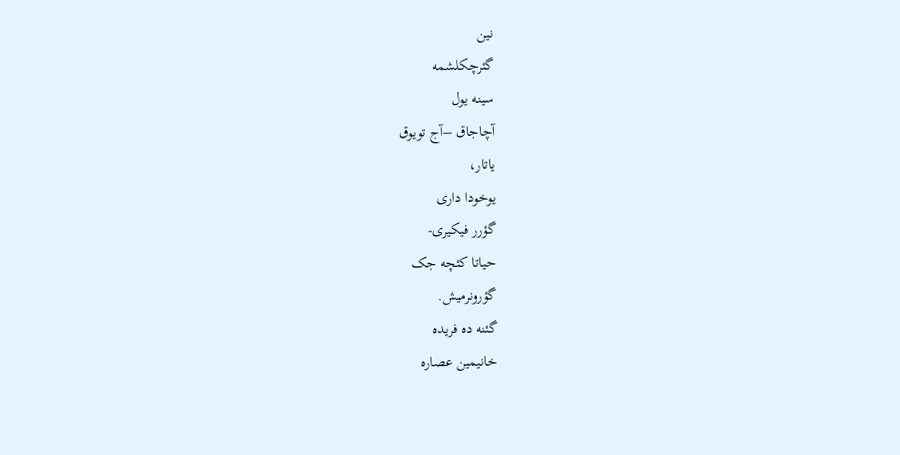نین
گئرچکلشمه
سینه یول
آچاجاق –آج تویوق
یاتار،
یوخودا داری
گؤرر فیکیری-
حیاتا کئچه جک
گؤرونرمیش.
گئنه ده فریده
خانیمین عصاره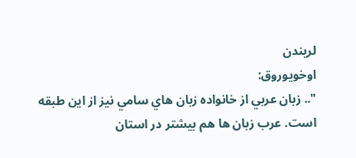لریندن
اوخویوروق:
".. زبان عربي از خانواده زبان هاي سامي نيز از اين طبقه است. عرب زبان ها هم بيشتر در استان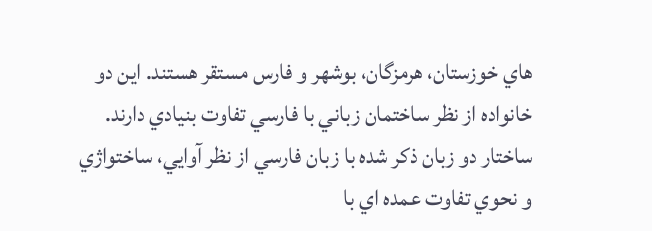هاي خوزستان، هرمزگان، بوشهر و فارس مستقر هستند. اين دو خانواده از نظر ساختمان زباني با فارسي تفاوت بنيادي دارند. ساختار دو زبان ذكر شده با زبان فارسي از نظر آوايي، ساختواژي و نحوي تفاوت عمده اي با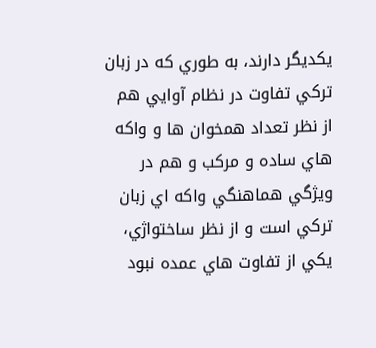يكديگر دارند، به طوري كه در زبان تركي تفاوت در نظام آوايي هم از نظر تعداد همخوان ها و واكه هاي ساده و مركب و هم در ويژگي هماهنگي واكه اي زبان تركي است و از نظر ساختواژي، يكي از تفاوت هاي عمده نبود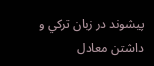پيشوند در زبان تركي و داشتن معادل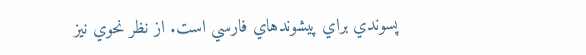پسوندي براي پيشوندهاي فارسي است. از نظر نحوي نيز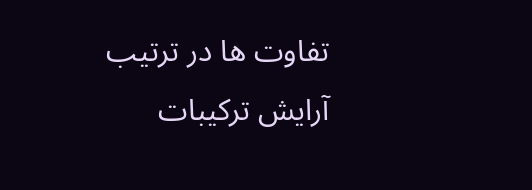تفاوت ها در ترتيب آرايش تركيبات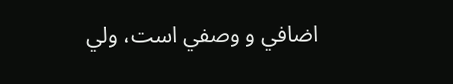اضافي و وصفي است، ولي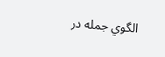الگوي جمله در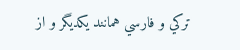تركي و فارسي همانند يكديگر و از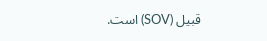قبيل (SOV) است.